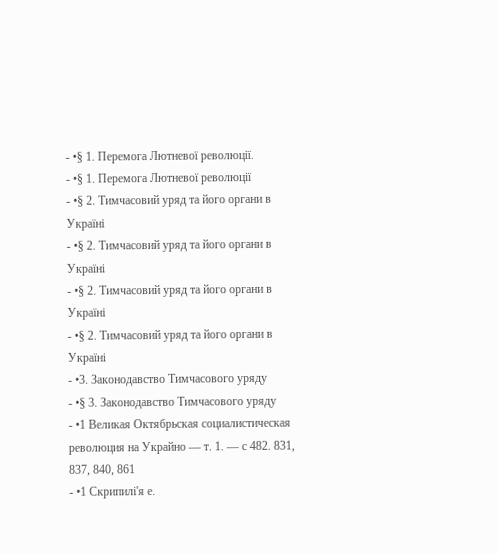- •§ 1. Перемога Лютневої революції.
- •§ 1. Перемога Лютневої революції
- •§ 2. Тимчасовий уряд та його органи в Україні
- •§ 2. Тимчасовий уряд та його органи в Україні
- •§ 2. Тимчасовий уряд та його органи в Україні
- •§ 2. Тимчасовий уряд та його органи в Україні
- •3. Законодавство Тимчасового уряду
- •§ 3. Законодавство Тимчасового уряду
- •1 Великая Октябрьская социалистическая революция на Украйно — т. 1. — с 482. 831, 837, 840, 861
- •1 Скрипилі'я е.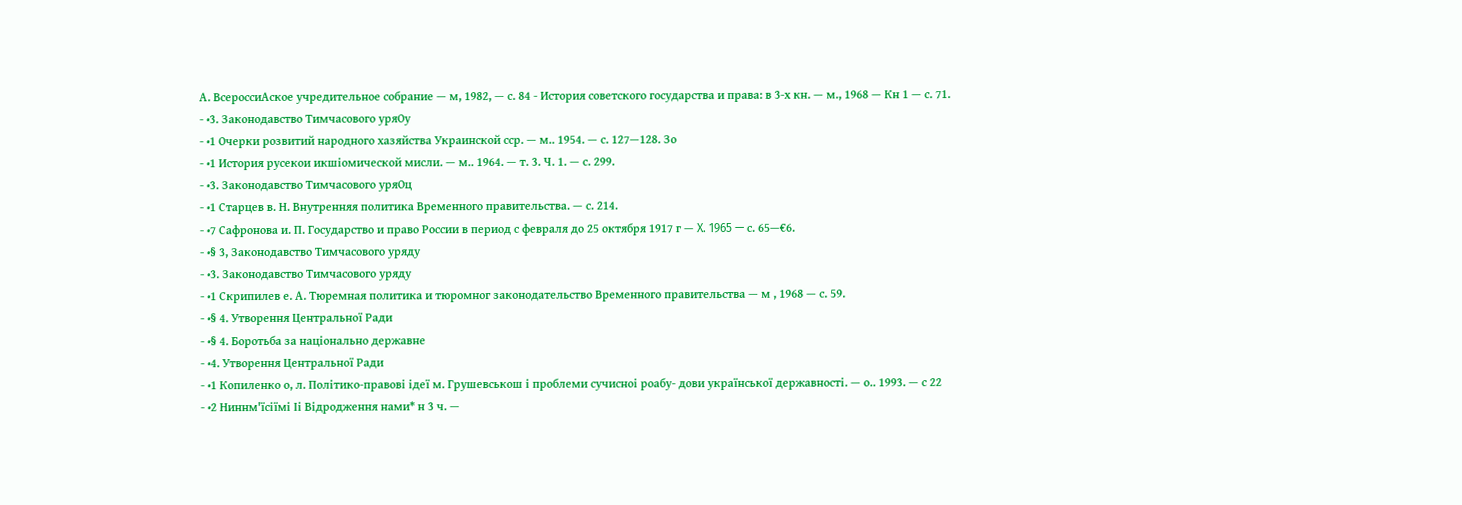А. ВсероссиАское учредительное собрание — м, 1982, — с. 84 - История советского государства и права: в 3-х кн. — м., 1968 — Кн 1 — с. 71.
- •3. Законодавство Тимчасового уряОу
- •1 Очерки розвитий народного хазяйства Украинской сср. — м.. 1954. — с. 127—128. Зо
- •1 История русекои икшіомической мисли. — м.. 1964. — т. 3. Ч. 1. — с. 299.
- •3. Законодавство Тимчасового уряОц
- •1 Старцев в. Н. Внутренняя политика Временного правительства. — с. 214.
- •7 Сафронова и. П. Государство и право России в период с февраля до 25 октября 1917 г — X. 1965 — с. 65—€6.
- •§ 3, Законодавство Тимчасового уряду
- •3. Законодавство Тимчасового уряду
- •1 Скрипилев е. А. Тюремная политика и тюромног законодательство Временного правительства — м , 1968 — с. 59.
- •§ 4. Утворення Центральної Ради
- •§ 4. Боротьба за національно державне
- •4. Утворення Центральної Ради
- •1 Копиленко о, л. Політико-правові ідеї м. Грушевськош і проблеми сучисноі роабу- дови української державності. — о.. 1993. — с 22
- •2 Ниннм'їсіїмі Іі Відродження нами* н 3 ч. —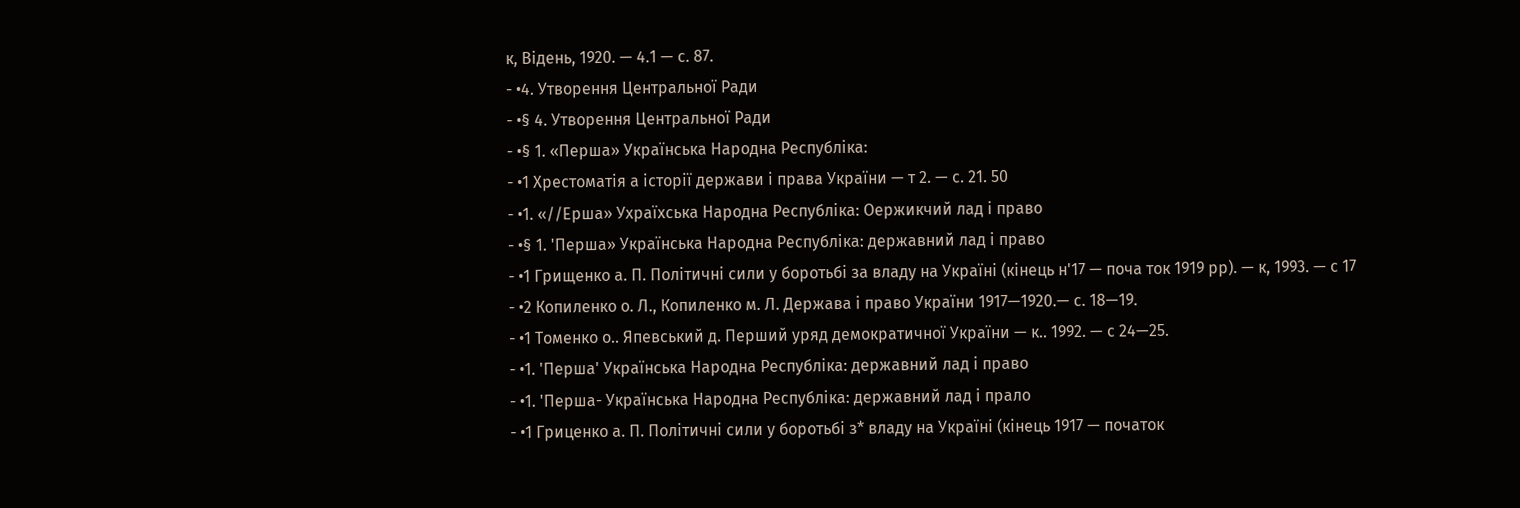к, Відень, 1920. — 4.1 — с. 87.
- •4. Утворення Центральної Ради
- •§ 4. Утворення Центральної Ради
- •§ 1. «Перша» Українська Народна Республіка:
- •1 Хрестоматія а історії держави і права України — т 2. — с. 21. 50
- •1. «//Ерша» Ухраїхська Народна Республіка: Оержикчий лад і право
- •§ 1. 'Перша» Українська Народна Республіка: державний лад і право
- •1 Грищенко а. П. Політичні сили у боротьбі за владу на Україні (кінець н'17 — поча ток 1919 рр). — к, 1993. — с 17
- •2 Копиленко о. Л., Копиленко м. Л. Держава і право України 1917—1920.— с. 18—19.
- •1 Томенко о.. Япевський д. Перший уряд демократичної України — к.. 1992. — с 24—25.
- •1. 'Перша' Українська Народна Республіка: державний лад і право
- •1. 'Перша- Українська Народна Республіка: державний лад і прало
- •1 Гриценко а. П. Політичні сили у боротьбі з* владу на Україні (кінець 1917 — початок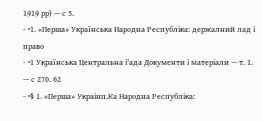1919 рр) — с 5.
- •1. «Перша» Українська Народна Республіка: держалний лад і право
- •1 Українська Центральна і'ада Документи і матеріали — т. 1. — с 270. 62
- •§ 1. «Перша» Украінп.Ка Народна Республіка: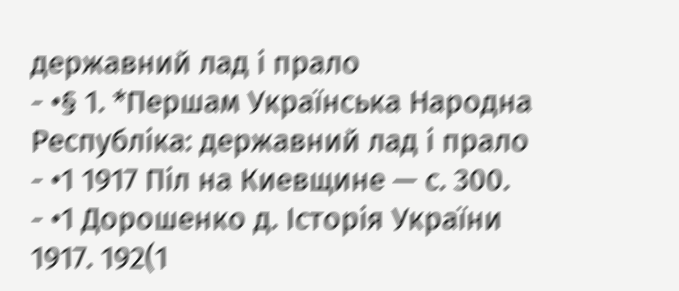державний лад і прало
- •§ 1. *Першам Українська Народна Республіка: державний лад і прало
- •1 1917 Піл на Киевщине — с. 300.
- •1 Дорошенко д. Історія України 1917. 192(1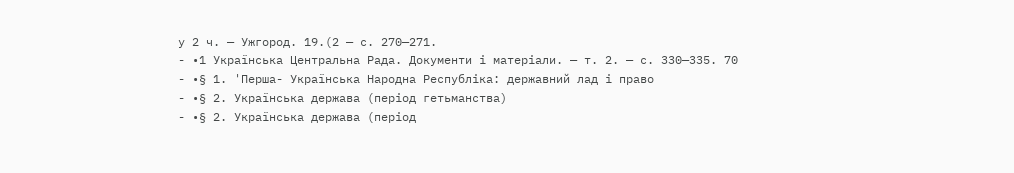у 2 ч. — Ужгород. 19.(2 — с. 270—271.
- •1 Українська Центральна Рада. Документи і матеріали. — т. 2. — с. 330—335. 70
- •§ 1. 'Перша- Українська Народна Республіка: державний лад і право
- •§ 2. Українська держава (період гетьманства)
- •§ 2. Українська держава (період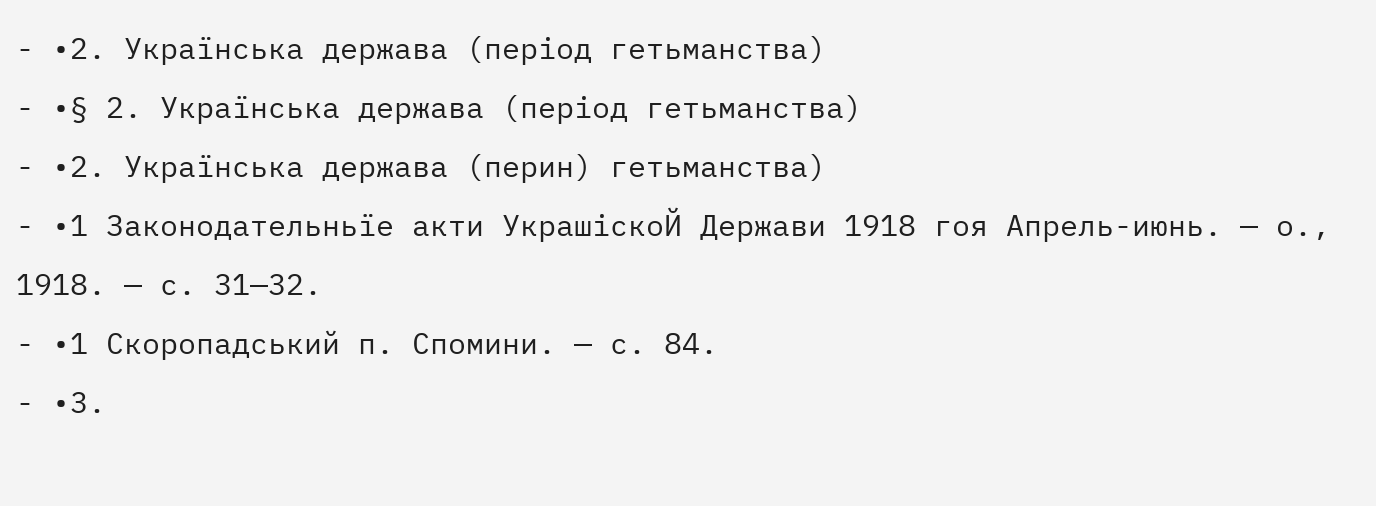- •2. Українська держава (період гетьманства)
- •§ 2. Українська держава (період гетьманства)
- •2. Українська держава (перин) гетьманства)
- •1 Законодательньїе акти УкрашіскоЙ Держави 1918 гоя Апрель-июнь. — о., 1918. — с. 31—32.
- •1 Скоропадський п. Спомини. — с. 84.
- •3.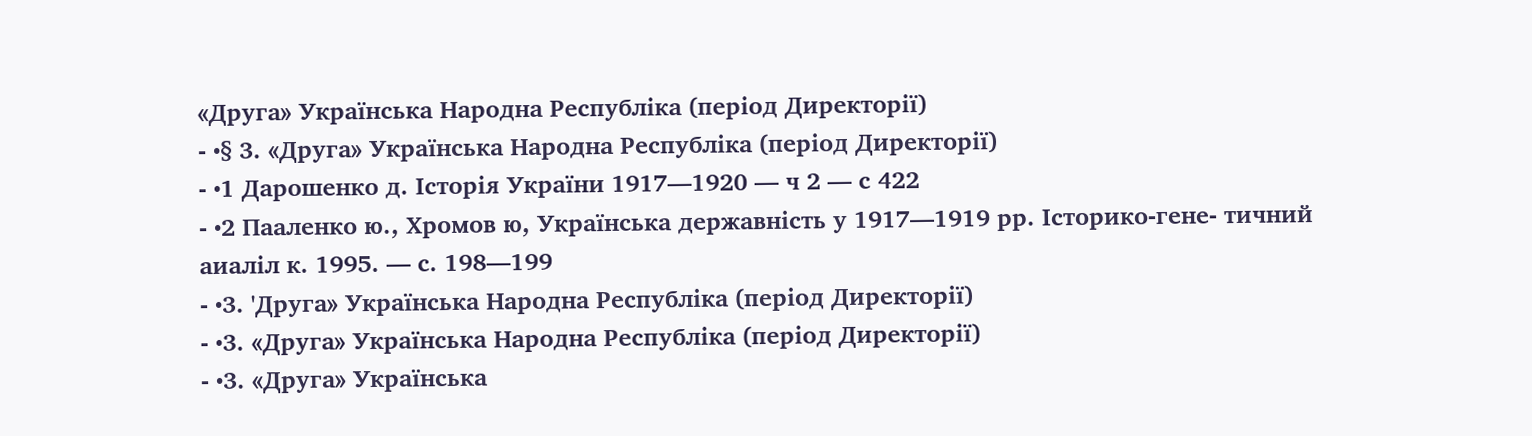«Друга» Українська Народна Республіка (період Директорії)
- •§ 3. «Друга» Українська Народна Республіка (період Директорії)
- •1 Дарошенко д. Історія України 1917—1920 — ч 2 — с 422
- •2 Пааленко ю., Хромов ю, Українська державність у 1917—1919 рр. Історико-гене- тичний аиаліл к. 1995. — с. 198—199
- •3. 'Друга» Українська Народна Республіка (період Директорії)
- •3. «Друга» Українська Народна Республіка (період Директорії)
- •3. «Друга» Українська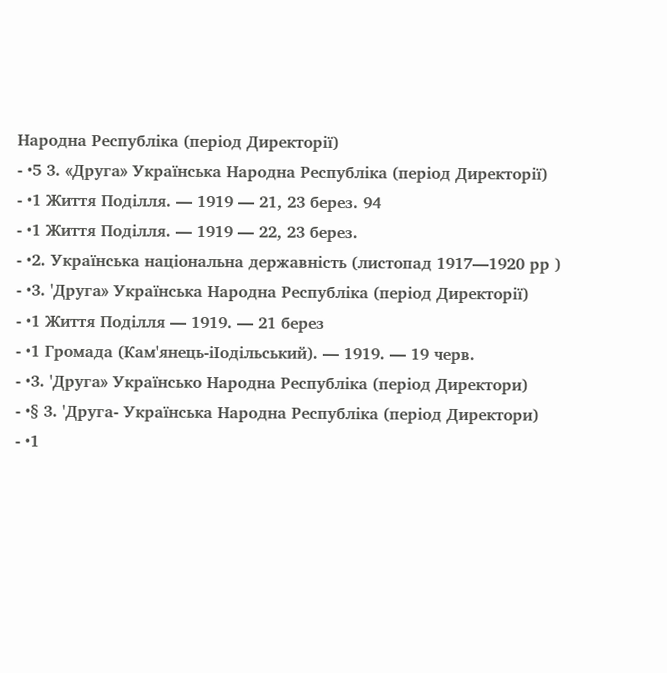Народна Республіка (період Директорії)
- •5 3. «Друга» Українська Народна Республіка (період Директорії)
- •1 Життя Поділля. — 1919 — 21, 23 берез. 94
- •1 Життя Поділля. — 1919 — 22, 23 берез.
- •2. Українська національна державність (листопад 1917—1920 рр )
- •3. 'Друга» Українська Народна Республіка (період Директорії)
- •1 Життя Поділля — 1919. — 21 берез
- •1 Громада (Кам'янець-іІодільський). — 1919. — 19 черв.
- •3. 'Друга» Українсько Народна Республіка (період Директори)
- •§ 3. 'Друга- Українська Народна Республіка (період Директори)
- •1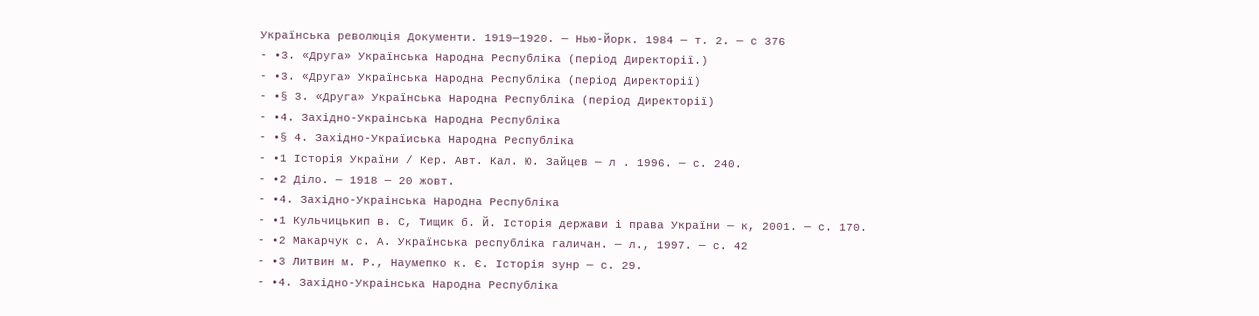Українська революція Документи. 1919—1920. — Нью-Йорк. 1984 — т. 2. — с 376
- •3. «Друга» Українська Народна Республіка (період Директорії.)
- •3. «Друга» Українська Народна Республіка (період Директорії)
- •§ 3. «Друга» Українська Народна Республіка (період Директорії)
- •4. Західно-Украінська Народна Республіка
- •§ 4. Західно-Україиська Народна Республіка
- •1 Історія України / Кер. Авт. Кал. Ю. Зайцев — л . 1996. — с. 240.
- •2 Діло. — 1918 — 20 жовт.
- •4. Західно-Украінська Народна Республіка
- •1 Кульчицькип в. С, Тищик б. Й. Історія держави і права України — к, 2001. — с. 170.
- •2 Макарчук с. А. Українська республіка галичан. — л., 1997. — с. 42
- •3 Литвин м. Р., Наумепко к. Є. Історія зунр — с. 29.
- •4. Західно-Украінська Народна Республіка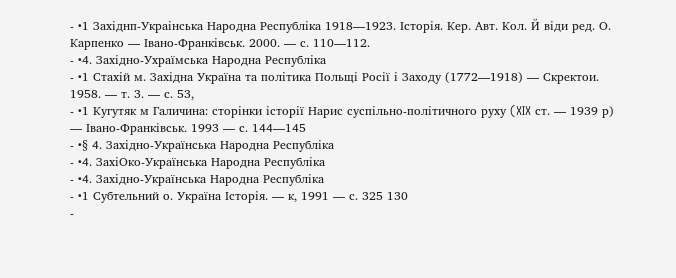- •1 Західнп-Украінська Народна Республіка 1918—1923. Історія. Кер. Авт. Кол. Й віди ред. О. Карпенко — Івано-Франківськ. 2000. — с. 110—112.
- •4. Західно-Ухраїмська Народна Республіка
- •1 Стахій м. Західна Україна та політика Польщі Росії і Заходу (1772—1918) — Скректои. 1958. — т. 3. — с. 53,
- •1 Кугутяк м Галичина: сторінки історії Нарис суспільно-політичного руху (XIX ст. — 1939 р) — Івано-Франківськ. 1993 — с. 144—145
- •§ 4. Західно-Українська Народна Республіка
- •4. ЗахіОко-Українська Народна Республіка
- •4. Західно-Українська Народна Республіка
- •1 Субтельний о. Україна Історія. — к, 1991 — с. 325 130
-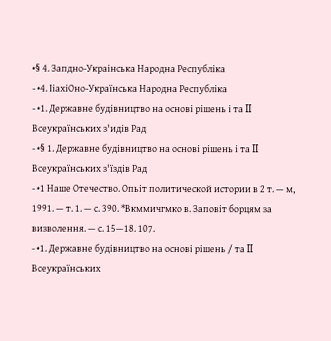•§ 4. Запдно-Украінська Народна Республіка
- •4. ІіахіОно-Українська Народна Республіка
- •1. Державне будівництво на основі рішень і та II Всеукраїнських з'идів Рад
- •§ 1. Державне будівництво на основі рішень і та II Всеукраїнських з'їздів Рад
- •1 Наше Отечество. Опьіт политической истории в 2 т. — м, 1991. — т. 1. — с. 390. *Вкммичгмко в. Заповіт борцям за визволення. — с. 15—18. 107.
- •1. Державне будівництво на основі рішень / та II Всеукраїнських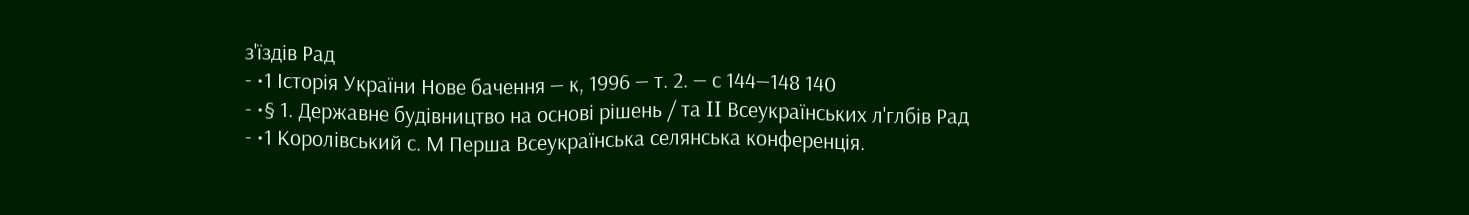з'їздів Рад
- •1 Історія України Нове бачення — к, 1996 — т. 2. — с 144—148 140
- •§ 1. Державне будівництво на основі рішень / та II Всеукраїнських л'глбів Рад
- •1 Королівський с. М Перша Всеукраїнська селянська конференція.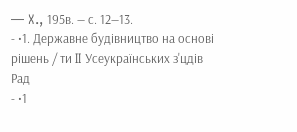— X., 195в. — с. 12—13.
- •1. Державне будівництво на основі рішень / ти II Усеукраїнських з'цдів Рад
- •1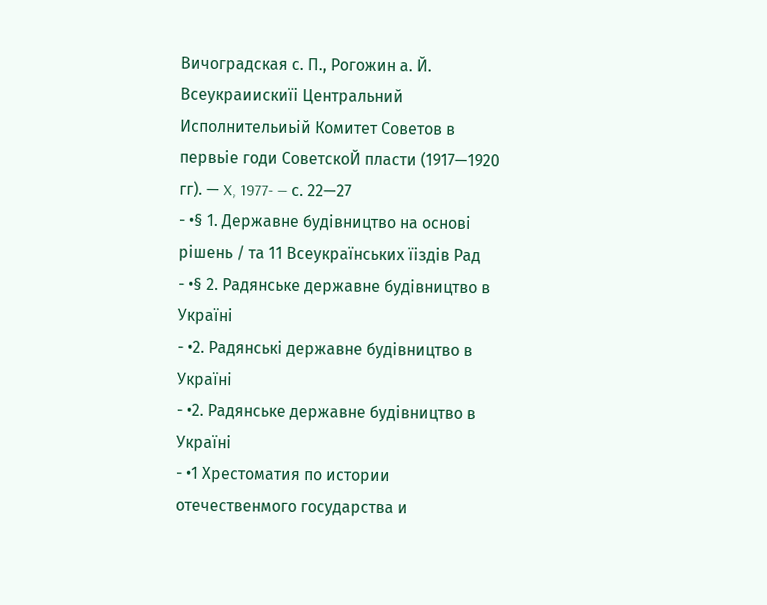Вичоградская с. П., Рогожин а. Й. Всеукраиискиїі Центральний Исполнительиьій Комитет Советов в первьіе годи СоветскоЙ пласти (1917—1920 гг). — X, 1977- — с. 22—27
- •§ 1. Державне будівництво на основі рішень / та 11 Всеукраїнських їіздів Рад
- •§ 2. Радянське державне будівництво в Україні
- •2. Радянські державне будівництво в Україні
- •2. Радянське державне будівництво в Україні
- •1 Хрестоматия по истории отечественмого государства и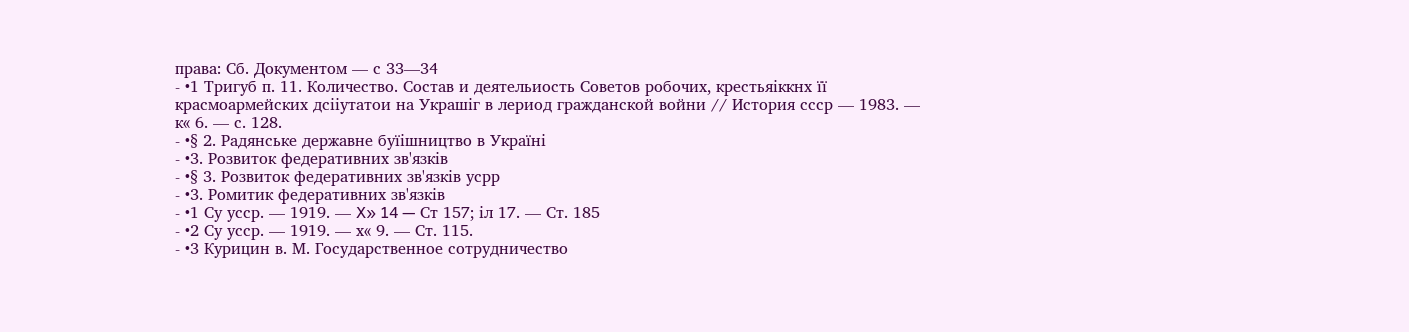права: Сб. Документом — с 33—34
- •1 Тригуб п. 11. Количество. Состав и деятельиость Советов робочих, крестьяіккнх її красмоармейских дсііутатои на Украшіг в лериод гражданской войни // История ссср — 1983. — к« 6. — с. 128.
- •§ 2. Радянське державне буїішництво в Україні
- •3. Розвиток федеративних зв'язків
- •§ 3. Розвиток федеративних зв'язків усрр
- •3. Ромитик федеративних зв'язків
- •1 Су усср. — 1919. — X» 14 — Ст 157; іл 17. — Ст. 185
- •2 Су усср. — 1919. — х« 9. — Ст. 115.
- •3 Курицин в. М. Государственное сотрудничество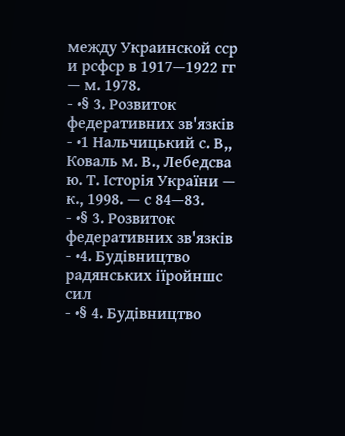между Украинской сср и рсфср в 1917—1922 гг — м. 1978.
- •§ 3. Розвиток федеративних зв'язків
- •1 Нальчицький с. В,, Коваль м. В., Лебедсва ю. Т. Історія України — к., 1998. — с 84—83.
- •§ 3. Розвиток федеративних зв'язків
- •4. Будівництво радянських іїройншс сил
- •§ 4. Будівництво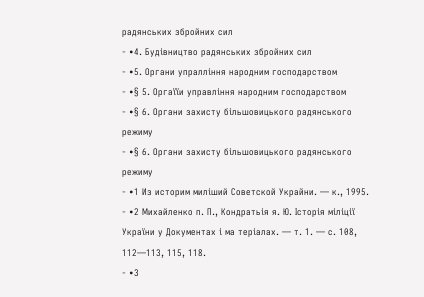радянських збройних сил
- •4. Будівництво радянських збройних сил
- •5. Органи упралління народним господарством
- •§ 5. Оргаїїи управління народним господарством
- •§ 6. Органи захисту більшовицького радянського режиму
- •§ 6. Органи захисту більшовицького радянського режиму
- •1 Из историм миліший Советской Украйни. — к., 1995.
- •2 Михайленко п. П., Кондратьія я. Ю. Історія міліції України у Документах і ма теріалах. — т. 1. — с. 108, 112—113, 115, 118.
- •3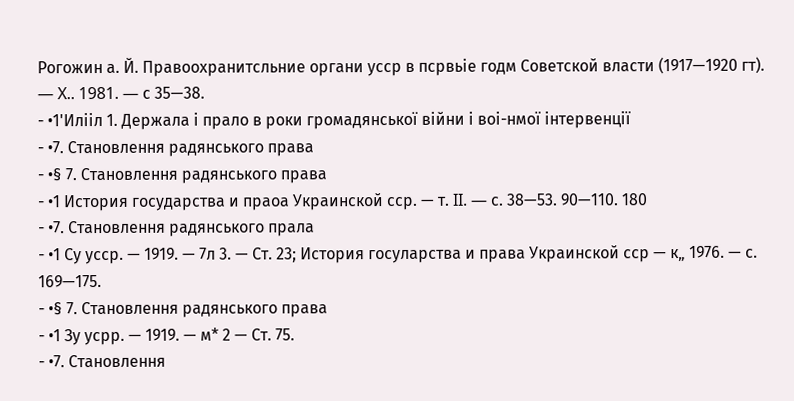Рогожин а. Й. Правоохранитсльние органи усср в псрвьіе годм Советской власти (1917—1920 гт). — X.. 1981. — с 35—38.
- •1'Илііл 1. Держала і прало в роки громадянської війни і воі-нмої інтервенції
- •7. Становлення радянського права
- •§ 7. Становлення радянського права
- •1 История государства и праоа Украинской сср. — т. II. — с. 38—53. 90—110. 180
- •7. Становлення радянського прала
- •1 Су усср. — 1919. — 7л 3. — Ст. 23; История госуларства и права Украинской сср — к„ 1976. — с. 169—175.
- •§ 7. Становлення радянського права
- •1 Зу усрр. — 1919. — м* 2 — Ст. 75.
- •7. Становлення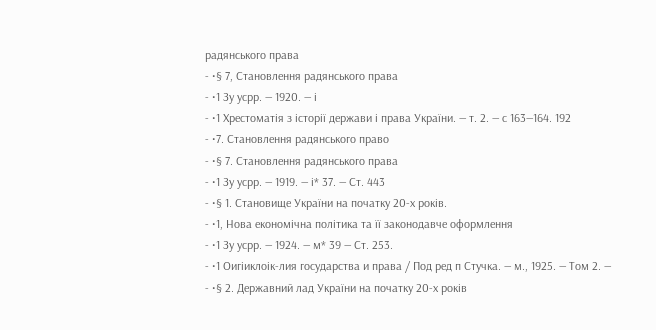радянського права
- •§ 7, Становлення радянського права
- •1 Зу усрр. — 1920. — і
- •1 Хрестоматія з історії держави і права України. — т. 2. — с 163—164. 192
- •7. Становлення радянського право
- •§ 7. Становлення радянського права
- •1 Зу усрр. — 1919. — і* 37. — Ст. 443
- •§ 1. Становище України на початку 20-х років.
- •1, Нова економічна політика та її законодавче оформлення
- •1 Зу усрр. — 1924. — м* 39 — Ст. 253.
- •1 Оигіиклоік-лия государства и права / Под ред п Стучка. — м., 1925. — Том 2. —
- •§ 2. Державний лад України на початку 20-х років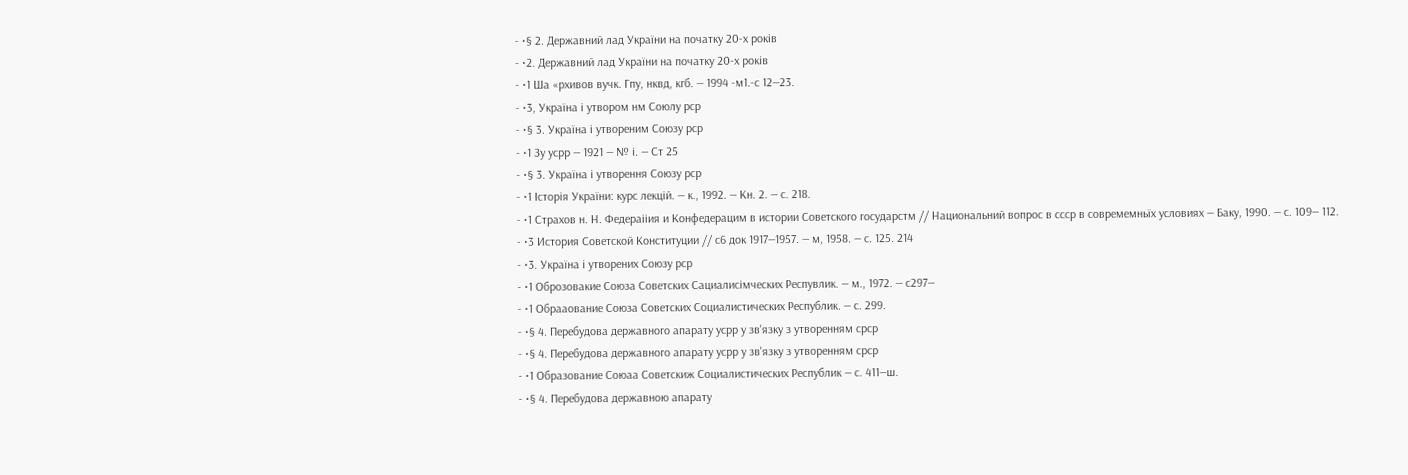- •§ 2. Державний лад України на початку 20-х років
- •2. Державний лад України на початку 20-х років
- •1 Ша «рхивов вучк. Гпу, нквд, кгб. — 1994 -м1.-с 12—23.
- •3, Україна і утвором нм Союлу рср
- •§ 3. Україна і утвореним Союзу рср
- •1 Зу усрр — 1921 — № і. — Ст 25
- •§ 3. Україна і утворення Союзу рср
- •1 Історія України: курс лекцій. — к., 1992. — Кн. 2. — с. 218.
- •1 Страхов н. Н. Федераііия и Конфедерацим в истории Советского государстм // Национальний вопрос в ссср в совремемньїх условиях — Баку, 1990. — с. 109— 112.
- •3 История Советской Конституции // с6 док 1917—1957. — м, 1958. — с. 125. 214
- •3. Україна і утворених Союзу рср
- •1 Оброзовакие Союза Советских Сациалисімческих Респувлик. — м., 1972. — с297—
- •1 Обрааование Союза Советских Социалистических Республик. — с. 299.
- •§ 4. Перебудова державного апарату усрр у зв'язку з утворенням срср
- •§ 4. Перебудова державного апарату усрр у зв'язку з утворенням срср
- •1 Образование Союаа Советскиж Социалистических Республик — с. 411—ш.
- •§ 4. Перебудова державною апарату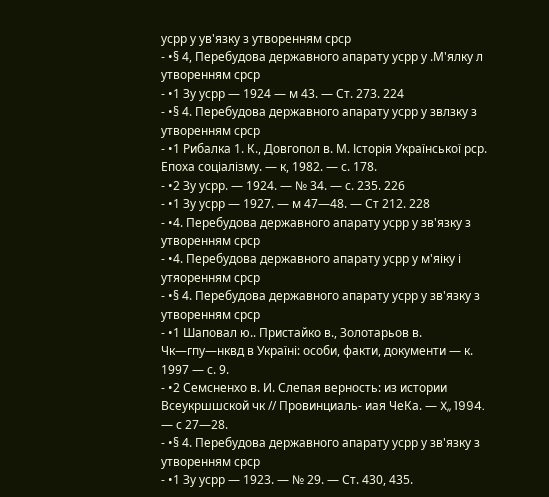усрр у ув'язку з утворенням срср
- •§ 4, Перебудова державного апарату усрр у .М'ялку л утворенням срср
- •1 Зу усрр — 1924 — м 43. — Ст. 273. 224
- •§ 4. Перебудова державного апарату усрр у звлзку з утворенням срср
- •1 Рибалка 1. К., Довгопол в. М. Історія Української рср. Епоха соціалізму. — к, 1982. — с. 178.
- •2 Зу усрр. — 1924. — № 34. — с. 235. 226
- •1 Зу усрр — 1927. — м 47—48. — Ст 212. 228
- •4. Перебудова державного апарату усрр у зв'язку з утворенням срср
- •4. Перебудова державного апарату усрр у м'яіку і утяоренням срср
- •§ 4. Перебудова державного апарату усрр у зв'язку з утворенням срср
- •1 Шаповал ю.. Пристайко в., Золотарьов в. Чк—гпу—нквд в Україні: особи, факти, документи — к. 1997 — с. 9.
- •2 Семсненхо в. И. Слепая верность: из истории Всеукршшской чк // Провинциаль- иая ЧеКа. — X,, 1994. — с 27—28.
- •§ 4. Перебудова державного апарату усрр у зв'язку з утворенням срср
- •1 Зу усрр — 1923. — № 29. — Ст. 430, 435.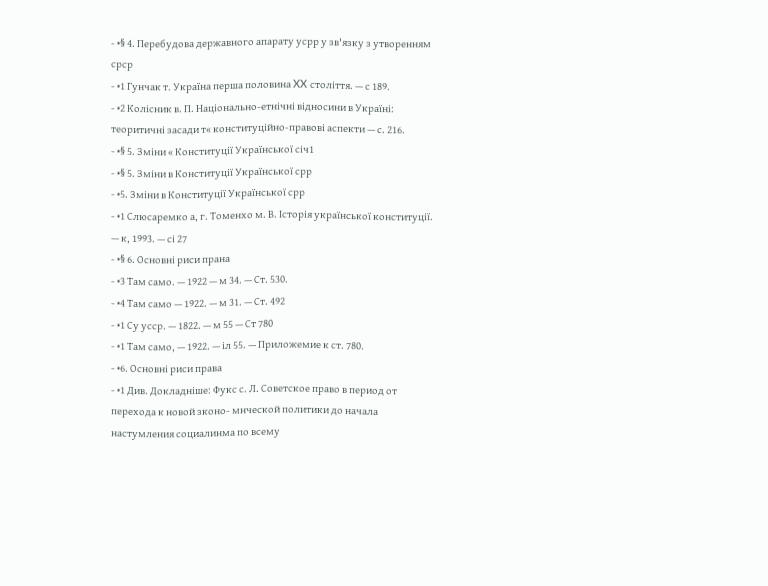- •§ 4. Перебудова державного апарату усрр у зв'язку з утворенням срср
- •1 Гунчак т. Україна перша половина XX століття. — с 189.
- •2 Колісник в. П. Національно-етнічні відносини в Україні: теоритичні засади т« конституційно-правові аспекти — с. 216.
- •§ 5. Зміни « Конституції Української січ1
- •§ 5. Зміни в Конституції Української срр
- •5. Зміни в Конституції Української срр
- •1 Слюсаремко а, г. Томенхо м. В. Історія української конституції. — к, 1993. — сі 27
- •§ 6. Основні риси прана
- •3 Там само. — 1922 — м 34. — Ст. 530.
- •4 Там само — 1922. — м 31. — Ст. 492
- •1 Су усср. — 1822. — м 55 — Ст 780
- •1 Там само, — 1922. — іл 55. — Приложемие к ст. 780.
- •6. Основні риси права
- •1 Див. Докладніше: Фукс с. Л. Советское право в период от перехода к новой зконо- мнческой политики до начала настумления социалинма по всему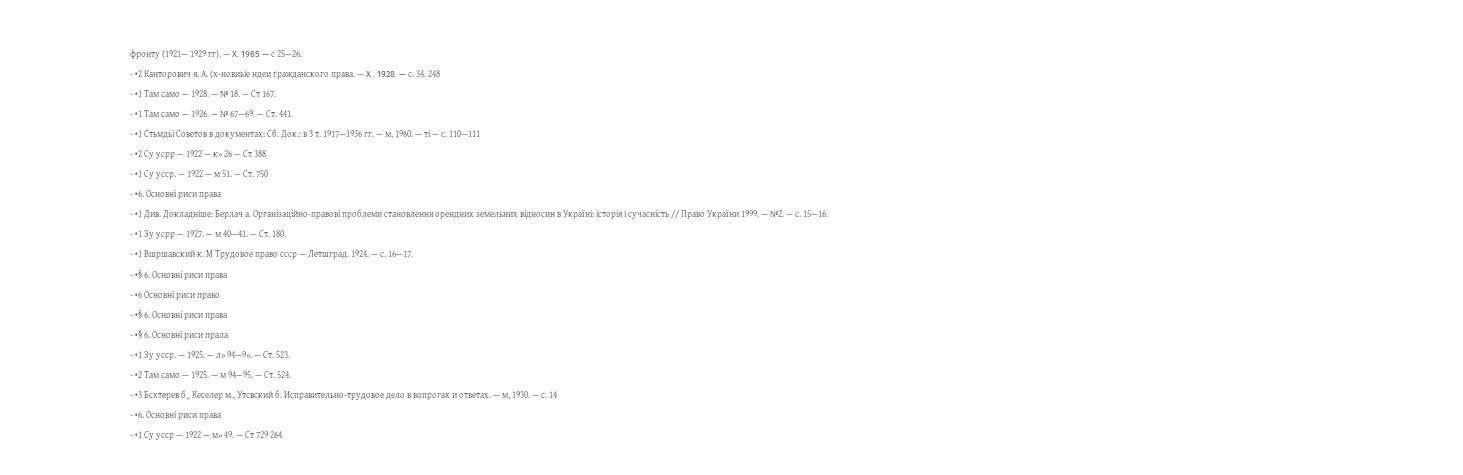фронту (1921— 1929 гг). — X. 1965 — с 25—26.
- •2 Канторович я. А. (х-новиьіе ндеи ґражданского права. — X . 1928. — с. 34. 248
- •1 Там само — 1928. — № 18. — Ст 167.
- •1 Там само — 1926. — № 67—69. — Ст. 441.
- •1 Стьмдьі Советов в документах: Сб. Док.: в 3 т. 1917—1936 гг. — м, 1960. — ті — с. 110—111
- •2 Су усрр — 1922 — к» 26 — Ст 388
- •1 Су усср. — 1922 — м 51. — Ст. 750
- •6. Основні риси права
- •1 Див. Докладніше: Берлач а. Організаційно-правові проблеми становлення орендних земельних відносин в Україні: історія і сучасність // Право України 1999. — №2. — с. 15—16.
- •1 Зу усрр — 1927. — м 40—41. — Ст. 180.
- •1 Вшршавский к. М Трудовое право ссср — Летшград. 1924. — с. 16—17.
- •§ 6. Основні риси права
- •6 Основні риси право
- •§ 6. Основні риси права
- •§ 6. Основні риси прала
- •1 Зу усср. — 1925. — л» 94—9». — Ст. 523.
- •2 Там само — 1925. — м 94—95. — Ст. 524.
- •3 Бсхтерев б„ Кеселер м., Утсвский б. Исправительно-трудовое дело в вопрогах и ответах. — м, 1930. — с. 14
- •6. Основні риси права
- •1 Су усср — 1922 — м» 49. — Ст 729 264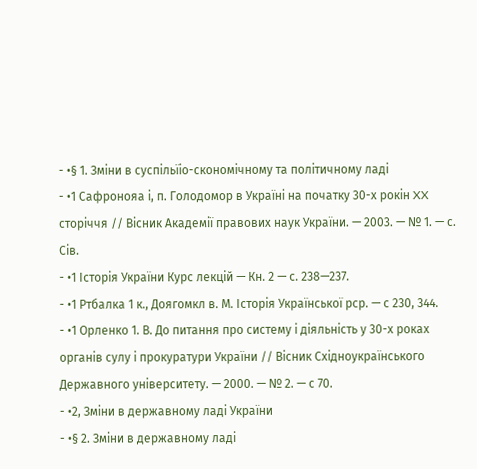- •§ 1. Зміни в суспільїіо-скономічному та політичному ладі
- •1 Сафронояа і, п. Голодомор в Україні на початку 30-х рокін XX сторіччя // Вісник Академії правових наук України. — 2003. — № 1. — с. Сів.
- •1 Історія України Курс лекцій — Кн. 2 — с. 238—237.
- •1 Ртбалка 1 к., Доягомкл в. М. Історія Української рср. — с 230, 344.
- •1 Орленко 1. В. До питання про систему і діяльність у 30-х роках органів сулу і прокуратури України // Вісник Східноукраїнського Державного університету. — 2000. — № 2. — с 70.
- •2, Зміни в державному ладі України
- •§ 2. Зміни в державному ладі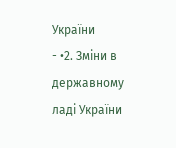України
- •2. Зміни в державному ладі України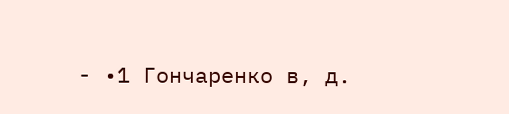- •1 Гончаренко в, д.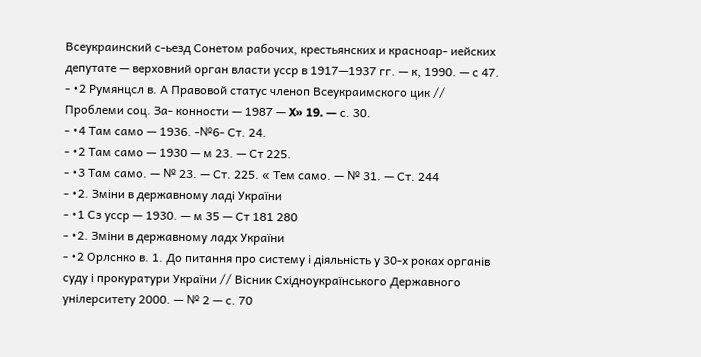Всеукраинский с-ьезд Сонетом рабочих, крестьянских и красноар- иейских депутате — верховний орган власти усср в 1917—1937 гг. — к, 1990. — с 47.
- •2 Румянцсл в. А Правовой статус членоп Всеукраимского цик // Проблеми соц. За- конности — 1987 — X» 19. — с. 30.
- •4 Там само — 1936. -№6- Ст. 24.
- •2 Там само — 1930 — м 23. — Ст 225.
- •3 Там само. — № 23. — Ст. 225. « Тем само. — № 31. — Ст. 244
- •2. Зміни в державному ладі України
- •1 Сз усср — 1930. — м 35 — Ст 181 280
- •2. Зміни в державному ладх України
- •2 Орлснко в. 1. До питання про систему і діяльність у 30-х роках органів суду і прокуратури України // Вісник Східноукраїнського Державного унілерситету 2000. — № 2 — с. 70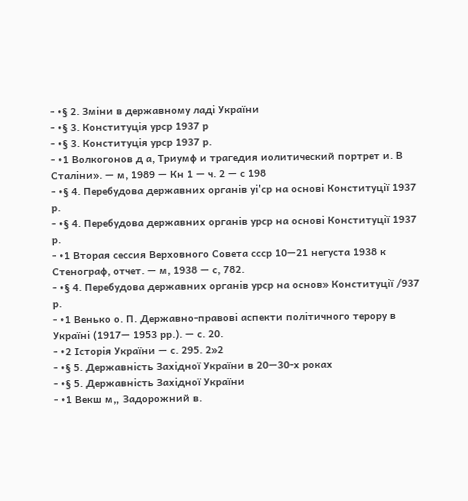- •§ 2. Зміни в державному ладі України
- •§ 3. Конституція урср 1937 р
- •§ 3. Конституція урср 1937 р.
- •1 Волкогонов д а, Триумф и трагедия иолитический портрет и. В Сталіни». — м, 1989 — Кн 1 — ч. 2 — с 198
- •§ 4. Перебудова державних органів уі'ср на основі Конституції 1937 р.
- •§ 4. Перебудова державних органів урср на основі Конституції 1937 р.
- •1 Вторая сессия Верховного Совета ссср 10—21 негуста 1938 к Стенограф, отчет. — м, 1938 — с, 782.
- •§ 4. Перебудова державних органів урср на основ» Конституції /937 р.
- •1 Венько о. П. Державно-правові аспекти політичного терору в Україні (1917— 1953 рр.). — с. 20.
- •2 Історія України — с. 295. 2»2
- •§ 5. Державність Західної України в 20—30-х роках
- •§ 5. Державність Західної України
- •1 Векш м„ Задорожний в.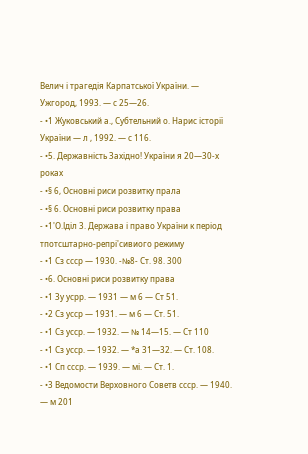Велич і трагедія Карпатської України. — Ужгород, 1993. — с 25—26.
- •1 Жуковський а., Субтельний о. Нарис історії України — л , 1992. — с 116.
- •5. Державність Західно! України я 20—30-х роках
- •§ 6, Основні риси розвитку прала
- •§ 6. Основні риси розвитку права
- •1'О.Іділ 3. Держава і право України к період тпотсштарно-репрі'сивиого режиму
- •1 Сз ссср — 1930. -№8- Ст. 98. 300
- •6. Основні риси розвитку права
- •1 Зу усрр. — 1931 — м 6 — Ст 51.
- •2 Сз усср — 1931. — м 6 — Ст. 51.
- •1 Сз усср. — 1932. — № 14—15. — Ст 110
- •1 Сз усср. — 1932. — *а 31—32. — Ст. 108.
- •1 Сп ссср. — 1939. — мі. — Ст. 1.
- •3 Ведомости Верховного Советв ссср. — 1940. — м 201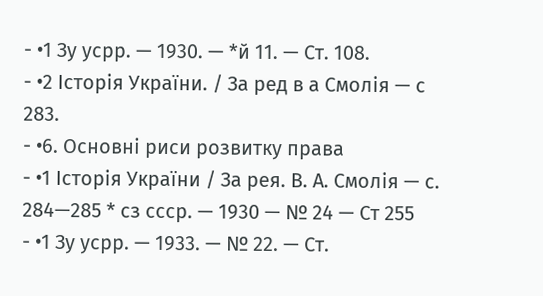- •1 Зу усрр. — 1930. — *й 11. — Ст. 108.
- •2 Історія України. / За ред в а Смолія — с 283.
- •6. Основні риси розвитку права
- •1 Історія України / За рея. В. А. Смолія — с. 284—285 * сз ссср. — 1930 — № 24 — Ст 255
- •1 Зу усрр. — 1933. — № 22. — Ст.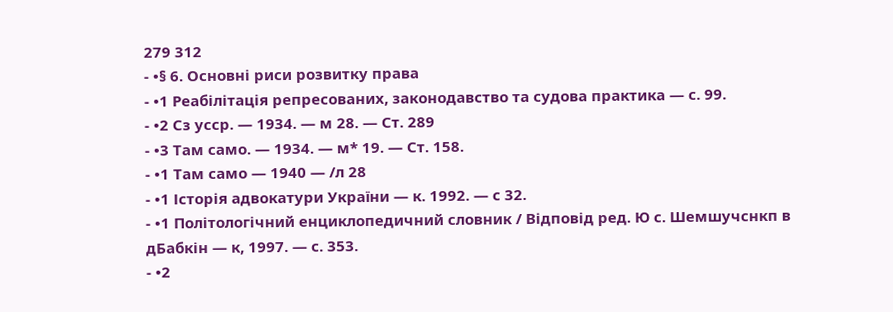279 312
- •§ 6. Основні риси розвитку права
- •1 Реабілітація репресованих, законодавство та судова практика — с. 99.
- •2 Сз усср. — 1934. — м 28. — Ст. 289
- •3 Там само. — 1934. — м* 19. — Ст. 158.
- •1 Там само — 1940 — /л 28
- •1 Історія адвокатури України — к. 1992. — с 32.
- •1 Політологічний енциклопедичний словник / Відповід ред. Ю с. Шемшучснкп в дБабкін — к, 1997. — с. 353.
- •2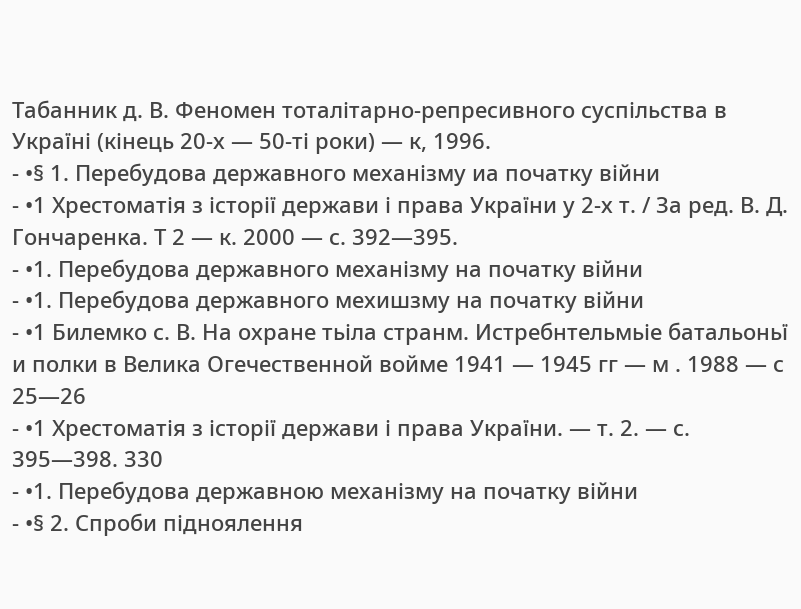Табанник д. В. Феномен тоталітарно-репресивного суспільства в Україні (кінець 20-х — 50-ті роки) — к, 1996.
- •§ 1. Перебудова державного механізму иа початку війни
- •1 Хрестоматія з історії держави і права України у 2-х т. / За ред. В. Д. Гончаренка. Т 2 — к. 2000 — с. 392—395.
- •1. Перебудова державного механізму на початку війни
- •1. Перебудова державного мехишзму на початку війни
- •1 Билемко с. В. На охране тьіла странм. Истребнтельмьіе батальоньї и полки в Велика Огечественной войме 1941 — 1945 гг — м . 1988 — с 25—26
- •1 Хрестоматія з історії держави і права України. — т. 2. — с. 395—398. 330
- •1. Перебудова державною механізму на початку війни
- •§ 2. Спроби підноялення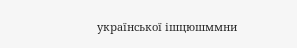української ішцюшммни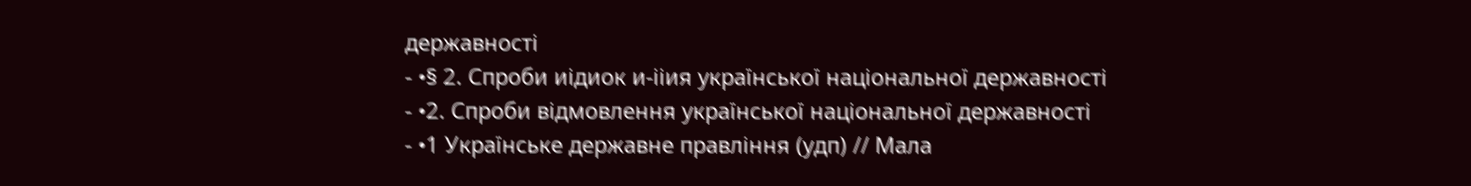державності
- •§ 2. Спроби иідиок и-ііия української національної державності
- •2. Спроби відмовлення української національної державності
- •1 Українське державне правління (удп) // Мала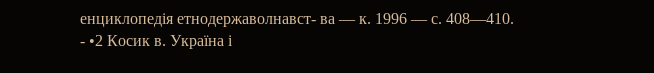енциклопедія етнодержаволнавст- ва — к. 1996 — с. 408—410.
- •2 Косик в. Україна і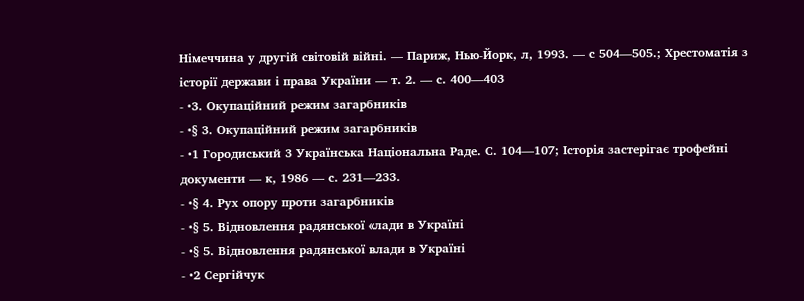Німеччина у другій світовій війні. — Париж, Нью-Йорк, л, 1993. — с 504—505.; Хрестоматія з історії держави і права України — т. 2. — с. 400—403
- •3. Окупаційний режим загарбників
- •§ 3. Окупаційний режим загарбників
- •1 Городиський 3 Українська Національна Раде. С. 104—107; Історія застерігає трофейні документи — к, 1986 — с. 231—233.
- •§ 4. Рух опору проти загарбників
- •§ 5. Відновлення радянської «лади в Україні
- •§ 5. Відновлення радянської влади в Україні
- •2 Сергійчук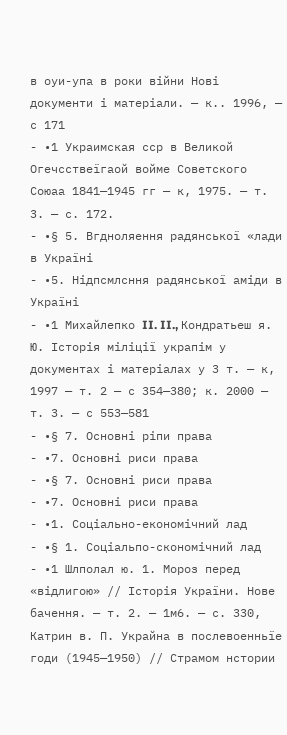в оуи-упа в роки війни Нові документи і матеріали. — к.. 1996, — с 171
- •1 Украимская сср в Великой Огечсствеїгаой войме Советского Союаа 1841—1945 гг — к, 1975. — т. 3. — с. 172.
- •§ 5. Вгдноляення радянської «лади в Україні
- •5. Нідпсмлсння радянської аміди в Україні
- •1 Михайлепко II. II., Кондратьеш я. Ю. Історія міліції украпім у документах і матеріалах у 3 т. — к, 1997 — т. 2 — с 354—380; к. 2000 — т. 3. — с 553—581
- •§ 7. Основні ріпи права
- •7. Основні риси права
- •§ 7. Основні риси права
- •7. Основні риси права
- •1. Соціально-економічний лад
- •§ 1. Соціальпо-скономічний лад
- •1 Шлполал ю. 1. Мороз перед «відлигою» // Історія України. Нове бачення. — т. 2. — 1м6. — с. 330, Катрин в. П. Украйна в послевоенньїе годи (1945—1950) // Страмом нстории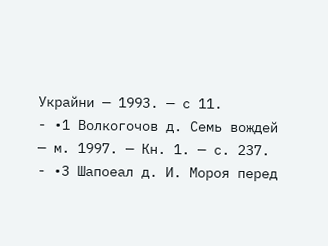Украйни — 1993. — с 11.
- •1 Волкогочов д. Семь вождей — м. 1997. — Кн. 1. — с. 237.
- •3 Шапоеал д. И. Мороя перед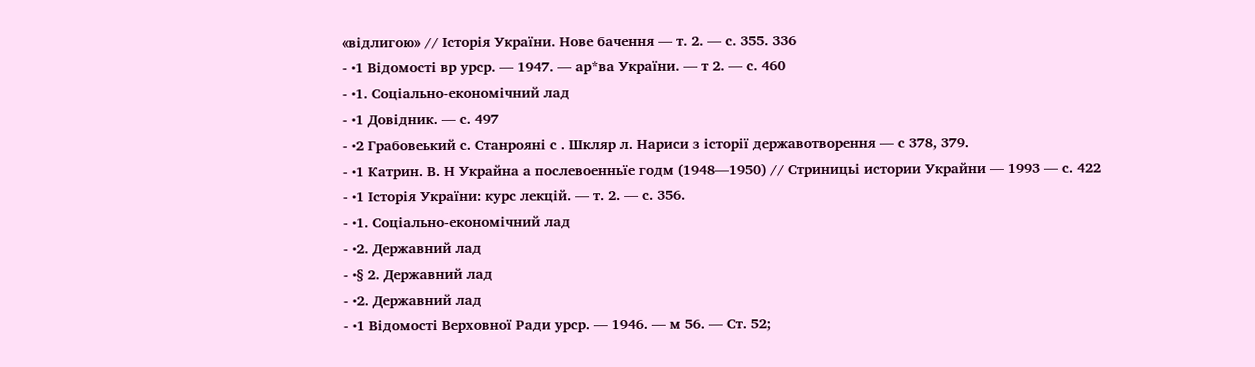«відлигою» // Історія України. Нове бачення — т. 2. — с. 355. 336
- •1 Відомості вр урср. — 1947. — ар*ва України. — т 2. — с. 460
- •1. Соціально-економічний лад
- •1 Довідник. — с. 497
- •2 Грабовеький с. Станрояні с . Шкляр л. Нариси з історії державотворення — с 378, 379.
- •1 Катрин. В. Н Украйна а послевоенньїе годм (1948—1950) // Стриницьі истории Украйни — 1993 — с. 422
- •1 Історія України: курс лекцій. — т. 2. — с. 356.
- •1. Соціально-економічний лад
- •2. Державний лад
- •§ 2. Державний лад
- •2. Державний лад
- •1 Відомості Верховної Ради урср. — 1946. — м 56. — Ст. 52;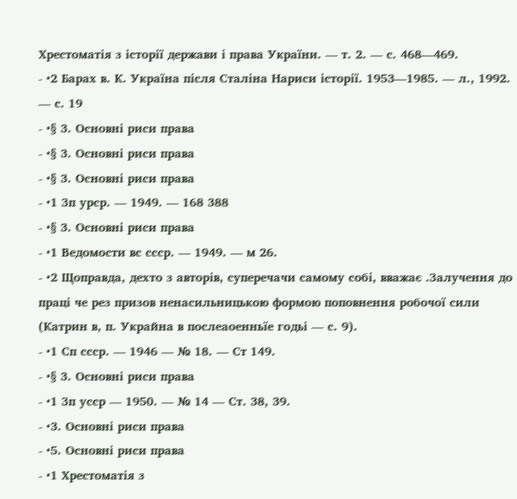Хрестоматія з історії держави і права України. — т. 2. — с. 468—469.
- •2 Барах в. К. Україна після Сталіна Нариси історії. 1953—1985. — л., 1992. — с. 19
- •§ 3. Основні риси права
- •§ 3. Основні риси права
- •§ 3. Основні риси права
- •1 Зп урср. — 1949. — 168 388
- •§ 3. Основні риси права
- •1 Ведомости вс ссср. — 1949. — м 26.
- •2 Щоправда, дехто з авторів, суперечачи самому собі, вважає .Залучення до праці че рез призов ненасильницькою формою поповнення робочої сили (Катрин в, п. Украйна в послеаоенньїе годьі — с. 9).
- •1 Сп ссср. — 1946 — № 18. — Ст 149.
- •§ 3. Основні риси права
- •1 Зп усср — 1950. — № 14 — Ст. 38, 39.
- •3. Основні риси права
- •5. Основні риси права
- •1 Хрестоматія з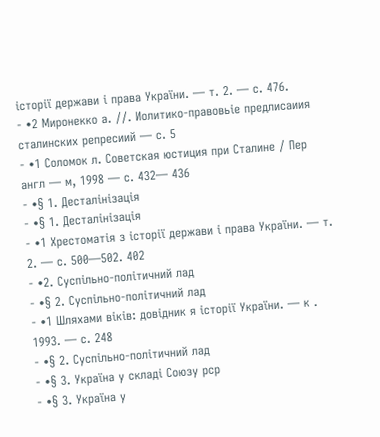історії держави і права України. — т. 2. — с. 476.
- •2 Миронекко а. //. Иолитико-правовьіе предлисаиия сталинских репресиий — с. 5
- •1 Соломок л. Советская юстиция при Сталине / Пер англ — м, 1998 — с. 432— 436
- •§ 1. Десталінізація
- •§ 1. Десталінізація
- •1 Хрестоматія з історії держави і права України. — т. 2. — с. 500—502. 402
- •2. Суспільно-політичний лад
- •§ 2. Суспільно-політичний лад
- •1 Шляхами віків: довідник я історії України. — к . 1993. — с. 248
- •§ 2. Суспільно-політичний лад
- •§ 3. Україна у складі Союзу рср
- •§ 3. Україна у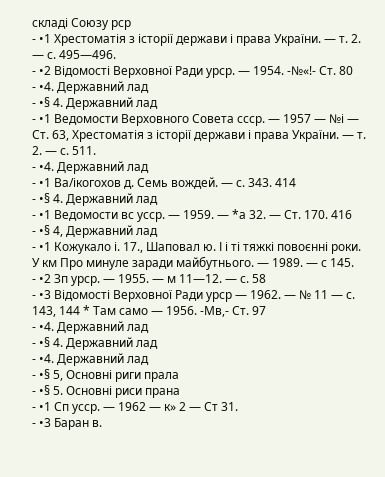складі Союзу рср
- •1 Хрестоматія з історії держави і права України. — т. 2. — с. 495—496.
- •2 Відомості Верховної Ради урср. — 1954. -№«!- Ст. 80
- •4. Державний лад
- •§ 4. Державний лад
- •1 Ведомости Верховного Совета ссср. — 1957 — №і — Ст. 63, Хрестоматія з історії держави і права України. — т. 2. — с. 511.
- •4. Державний лад
- •1 Ва/ікогохов д. Семь вождей. — с. 343. 414
- •§ 4. Державний лад
- •1 Ведомости вс усср. — 1959. — *а 32. — Ст. 170. 416
- •§ 4, Державний лад
- •1 Кожукало і. 17., Шаповал ю. І і ті тяжкі повоєнні роки. У км Про минуле заради майбутнього. — 1989. — с 145.
- •2 Зп урср. — 1955. — м 11—12. — с. 58
- •3 Відомості Верховної Ради урср — 1962. — № 11 — с. 143, 144 * Там само — 1956. -Мв,- Ст. 97
- •4. Державний лад
- •§ 4. Державний лад
- •4. Державний лад
- •§ 5, Основні риги прала
- •§ 5. Основні риси прана
- •1 Сп усср. — 1962 — к» 2 — Ст 31.
- •3 Баран в.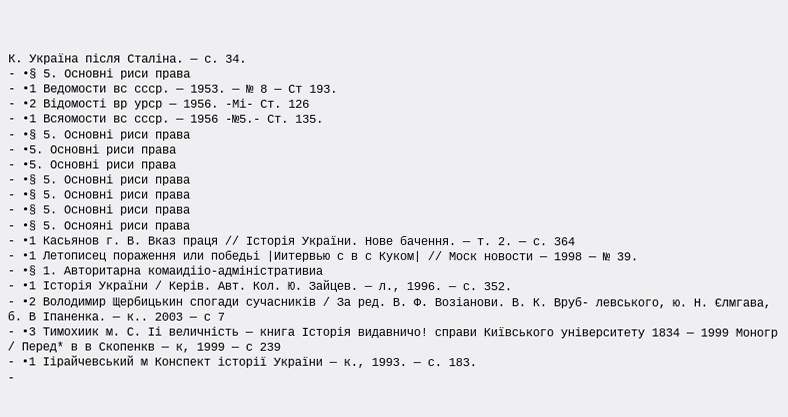К. Україна після Сталіна. — с. 34.
- •§ 5. Основні риси права
- •1 Ведомости вс ссср. — 1953. — № 8 — Ст 193.
- •2 Відомості вр урср — 1956. -Мі- Ст. 126
- •1 Всяомости вс ссср. — 1956 -№5.- Ст. 135.
- •§ 5. Основні риси права
- •5. Основні риси права
- •5. Основні риси права
- •§ 5. Основні риси права
- •§ 5. Основні риси права
- •§ 5. Основні риси права
- •§ 5. Оснояні риси права
- •1 Касьянов г. В. Вказ праця // Історія України. Нове бачення. — т. 2. — с. 364
- •1 Летописец пораження или победьі |Иитервью с в с Куком| // Моск новости — 1998 — № 39.
- •§ 1. Авторитарна комаидііо-адміністративиа
- •1 Історія України / Керів. Авт. Кол. Ю. Зайцев. — л., 1996. — с. 352.
- •2 Володимир Щербицькин спогади сучасників / За ред. В. Ф. Возіанови. В. К. Вруб- левського, ю. Н. Єлмгава, б. В Іпаненка. — к.. 2003 — с 7
- •3 Тимохиик м. С. Іі величність — книга Історія видавничо! справи Київського університету 1834 — 1999 Моногр / Перед* в в Скопенкв — к, 1999 — с 239
- •1 Іірайчевський м Конспект історії України — к., 1993. — с. 183.
-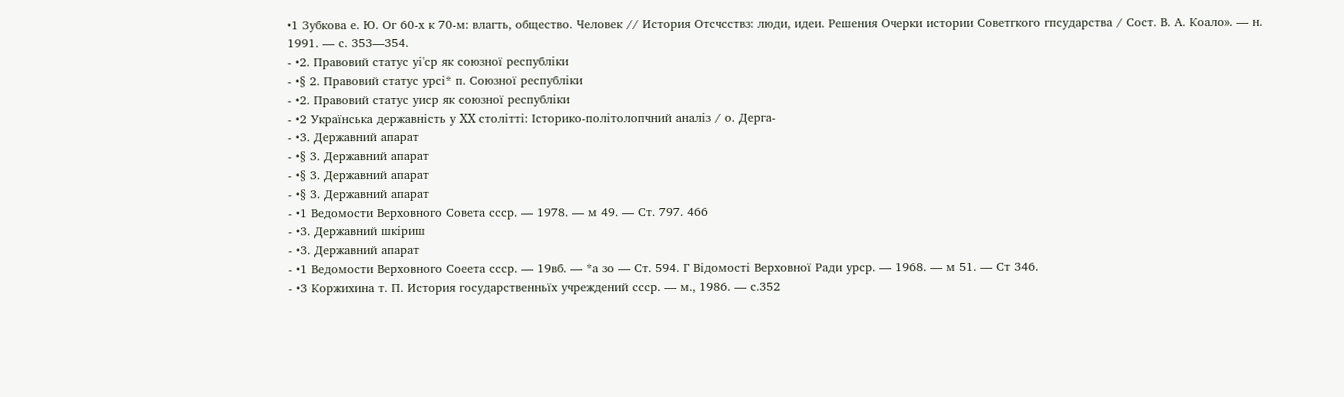•1 Зубкова е. Ю. Ог 60-х к 70-м: влагть, общество. Человек // История Отсчсствз: люди, идеи. Решения Очерки истории Советгкого гпсударства / Сост. В. А. Коало». — н. 1991. — с. 353—354.
- •2. Правовий статус уі'ср як союзної республіки
- •§ 2. Правовий статус урсі* п. Союзної республіки
- •2. Правовий статус уиср як союзної республіки
- •2 Українська державність у XX столітті: Історико-політолопчний аналіз / о. Дерга-
- •3. Державний апарат
- •§ 3. Державний апарат
- •§ 3. Державний апарат
- •§ 3. Державний апарат
- •1 Ведомости Верховного Совета ссср. — 1978. — м 49. — Ст. 797. 466
- •3. Державний шкіриш
- •3. Державний апарат
- •1 Ведомости Верховного Соеета ссср. — 19вб. — *а зо — Ст. 594. Г Відомості Верховної Ради урср. — 1968. — м 51. — Ст 346.
- •3 Коржихина т. П. История государственньїх учреждений ссср. — м., 1986. — с.352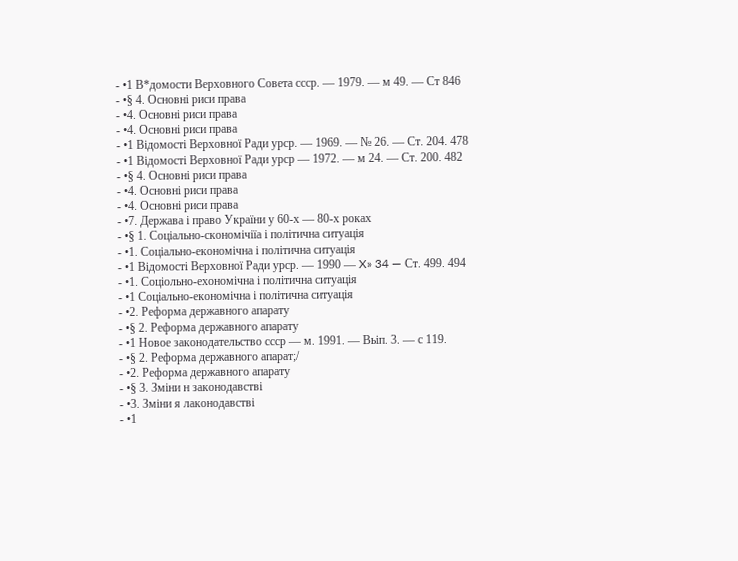- •1 В*домости Верховного Совета ссср. — 1979. — м 49. — Ст 846
- •§ 4. Основні риси права
- •4. Основні риси права
- •4. Основні риси права
- •1 Відомості Верховної Ради урср. — 1969. — № 26. — Ст. 204. 478
- •1 Відомості Верховної Ради урср — 1972. — м 24. — Ст. 200. 482
- •§ 4. Основні риси права
- •4. Основні риси права
- •4. Основні риси права
- •7. Держава і право України у 60-х — 80-х роках
- •§ 1. Соціально-скономічіїа і політична ситуація
- •1. Соціально-економічна і політична ситуація
- •1 Відомості Верховної Ради урср. — 1990 — X» 34 — Ст. 499. 494
- •1. Соціольно-ехономічна і політична ситуація
- •1 Соціально-економічна і політична ситуація
- •2. Реформа державного апарату
- •§ 2. Реформа державного апарату
- •1 Новое законодательство ссср — м. 1991. — Вьіп. 3. — с 119.
- •§ 2. Реформа державного апарат;/
- •2. Реформа державного апарату
- •§ 3. Зміни н законодавстві
- •3. Зміни я лаконодавстві
- •1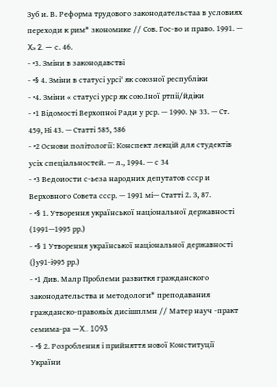Зуб и. В. Реформа трудового законодательстаа в условиях переходи к рим* зкономике // Сов. Гос-во и право. 1991. — X» 2. — с. 46.
- •3. Зміни в законодавстві
- •§ 4. Зміни в статусі урсі' як союзної республіки
- •4. Зміни « статусі урср як сою.Іної ртпіі/йдіки
- •1 Відомості Верхопноі Ради у рср. — 1990. № 33. — Ст. 459, Ні 43. — Статті 585, 586
- •2 Основи політології: Конспект лекцій для студектів усіх спеціальностей. — л., 1994. — с 34
- •3 Ведоиости с-ьеза народних депутатов ссср и Верховного Совета ссср. — 1991 мі— Статті 2. З, 87.
- •§ 1. Утворення української національної державності (1991—1995 рр.)
- •§ 1 Утворення української національної державності (}у91-і995 рр.)
- •1 Див. Малр Проблеми развиткя гражданского законодательства и методологи* преподавания гражданско-правояьіх дисішплмн // Матер науч -практ семима-ра —X.. 1093
- •§ 2. Розроблення і прийняття нової Конституції України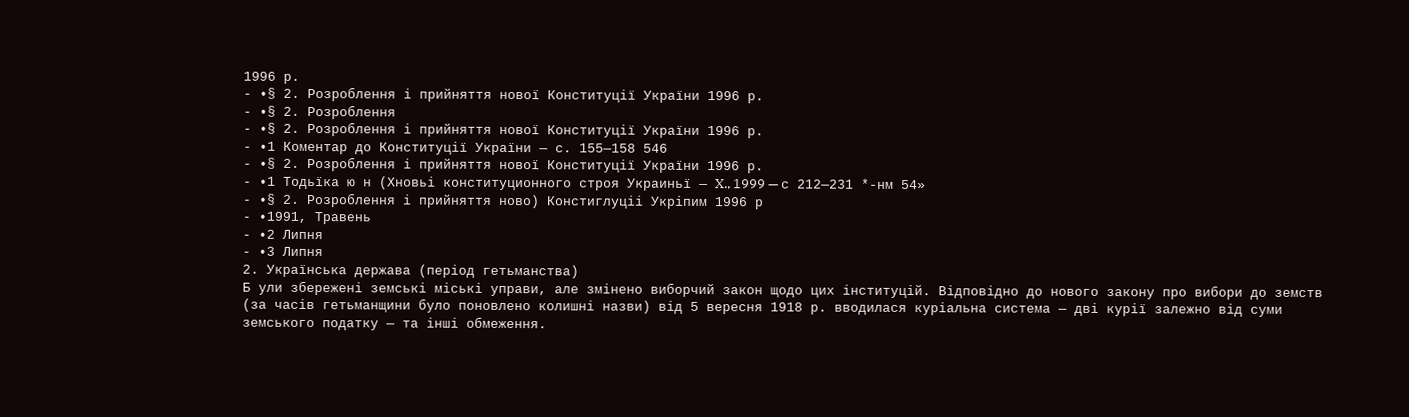1996 р.
- •§ 2. Розроблення і прийняття нової Конституції України 1996 р.
- •§ 2. Розроблення
- •§ 2. Розроблення і прийняття нової Конституції України 1996 р.
- •1 Коментар до Конституції України — с. 155—158 546
- •§ 2. Розроблення і прийняття нової Конституції України 1996 р.
- •1 Тодьїка ю н (Хновьі конституционного строя Украиньї — X., 1999 — с 212—231 *-нм 54»
- •§ 2. Розроблення і прийняття ново) Констиглуціі Укріпим 1996 р
- •1991, Травень
- •2 Липня
- •3 Липня
2. Українська держава (період гетьманства)
Б ули збережені земські міські управи, але змінено виборчий закон щодо цих інституцій. Відповідно до нового закону про вибори до земств (за часів гетьманщини було поновлено колишні назви) від 5 вересня 1918 р. вводилася куріальна система — дві курії залежно від суми земського податку — та інші обмеження.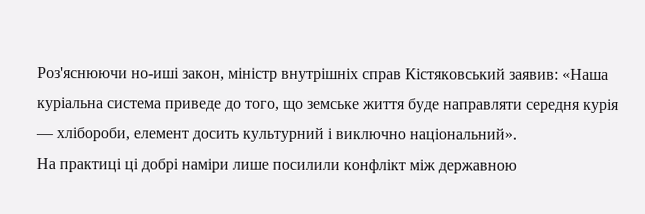Роз'яснюючи но-иші закон, міністр внутрішніх справ Кістяковський заявив: «Наша куріальна система приведе до того, що земське життя буде направляти середня курія — хлібороби, елемент досить культурний і виключно національний».
На практиці ці добрі наміри лише посилили конфлікт між державною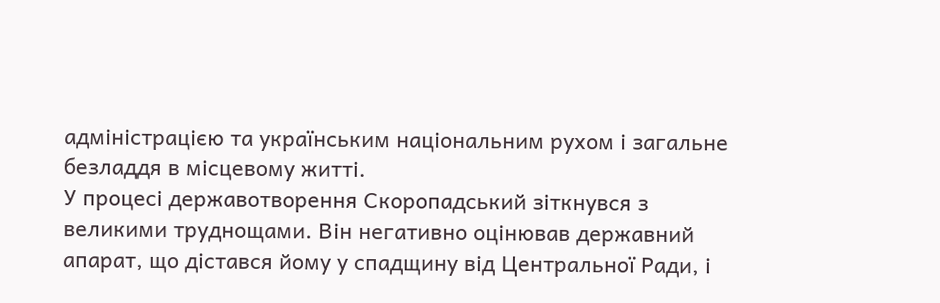адміністрацією та українським національним рухом і загальне безладдя в місцевому житті.
У процесі державотворення Скоропадський зіткнувся з великими труднощами. Він негативно оцінював державний апарат, що дістався йому у спадщину від Центральної Ради, і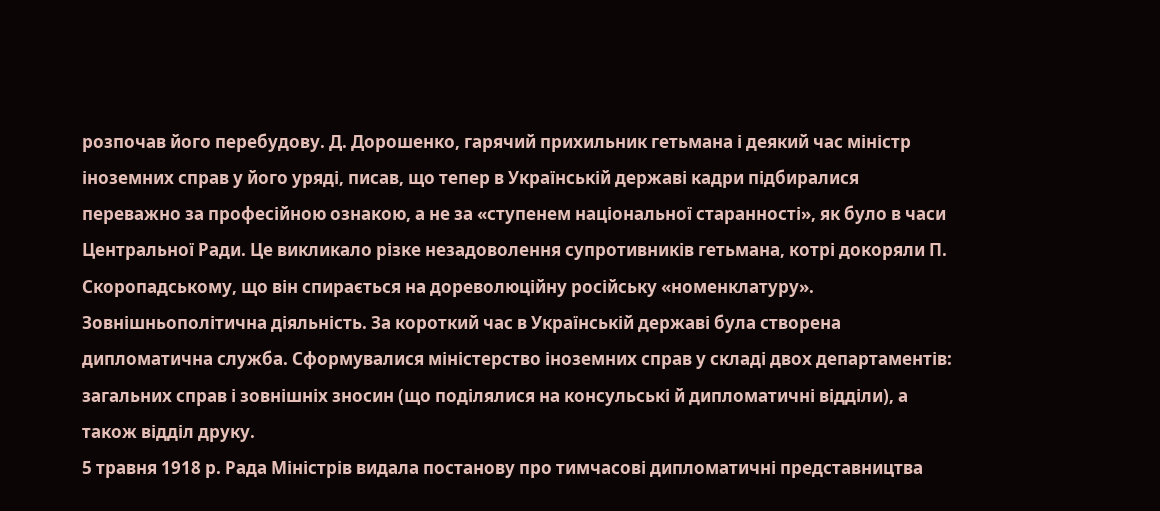розпочав його перебудову. Д. Дорошенко, гарячий прихильник гетьмана і деякий час міністр іноземних справ у його уряді, писав, що тепер в Українській державі кадри підбиралися переважно за професійною ознакою, а не за «ступенем національної старанності», як було в часи Центральної Ради. Це викликало різке незадоволення супротивників гетьмана, котрі докоряли П. Скоропадському, що він спирається на дореволюційну російську «номенклатуру».
Зовнішньополітична діяльність. За короткий час в Українській державі була створена дипломатична служба. Сформувалися міністерство іноземних справ у складі двох департаментів: загальних справ і зовнішніх зносин (що поділялися на консульські й дипломатичні відділи), а також відділ друку.
5 травня 1918 р. Рада Міністрів видала постанову про тимчасові дипломатичні представництва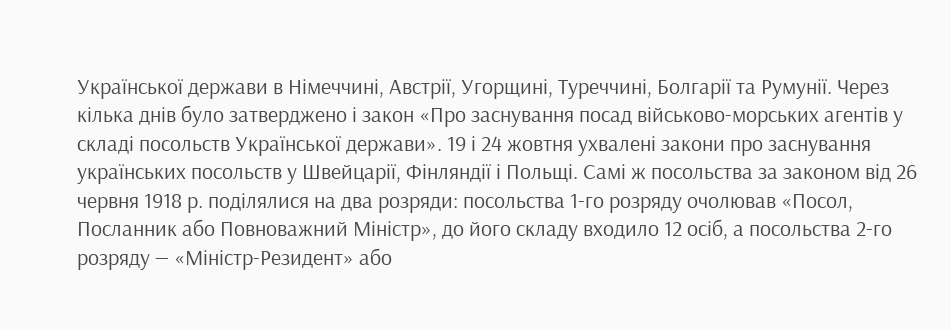Української держави в Німеччині, Австрії, Угорщині, Туреччині, Болгарії та Румунії. Через кілька днів було затверджено і закон «Про заснування посад військово-морських агентів у складі посольств Української держави». 19 і 24 жовтня ухвалені закони про заснування українських посольств у Швейцарії, Фінляндії і Польщі. Самі ж посольства за законом від 26 червня 1918 р. поділялися на два розряди: посольства 1-го розряду очолював «Посол, Посланник або Повноважний Міністр», до його складу входило 12 осіб, а посольства 2-го розряду — «Міністр-Резидент» або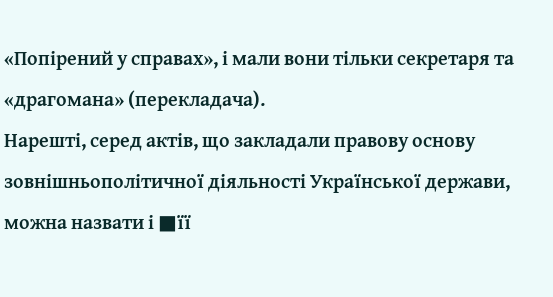«Попірений у справах», і мали вони тільки секретаря та «драгомана» (перекладача).
Нарешті, серед актів, що закладали правову основу зовнішньополітичної діяльності Української держави, можна назвати і ■її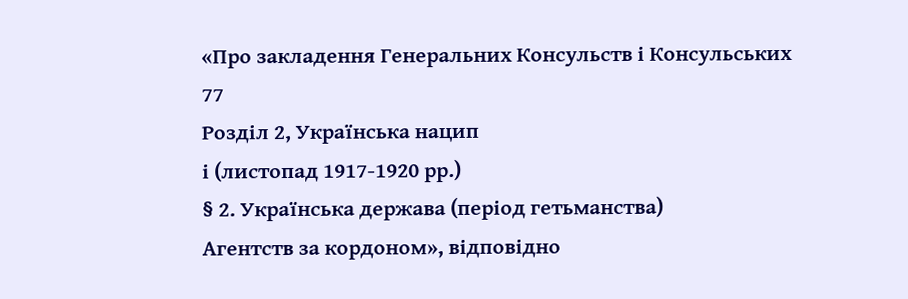«Про закладення Генеральних Консульств і Консульських
77
Розділ 2, Українська нацип
і (листопад 1917-1920 рр.)
§ 2. Українська держава (період гетьманства)
Агентств за кордоном», відповідно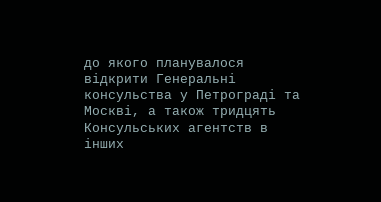до якого планувалося відкрити Генеральні консульства у Петрограді та Москві, а також тридцять Консульських агентств в інших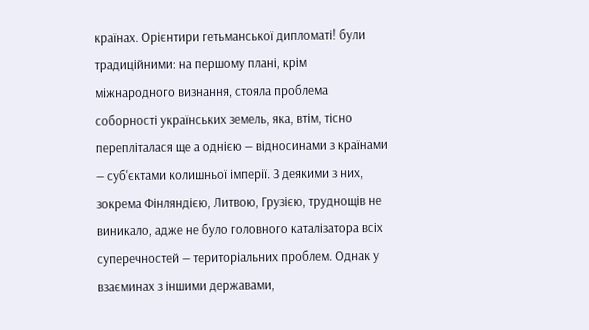країнах. Орієнтири гетьманської дипломаті! були традиційними: на першому плані, крім міжнародного визнання, стояла проблема соборності українських земель, яка, втім, тісно перепліталася ще а однією — відносинами з країнами — суб'єктами колишньої імперії. З деякими з них, зокрема Фінляндією, Литвою, Грузією, труднощів не виникало, адже не було головного каталізатора всіх суперечностей — територіальних проблем. Однак у взаєминах з іншими державами,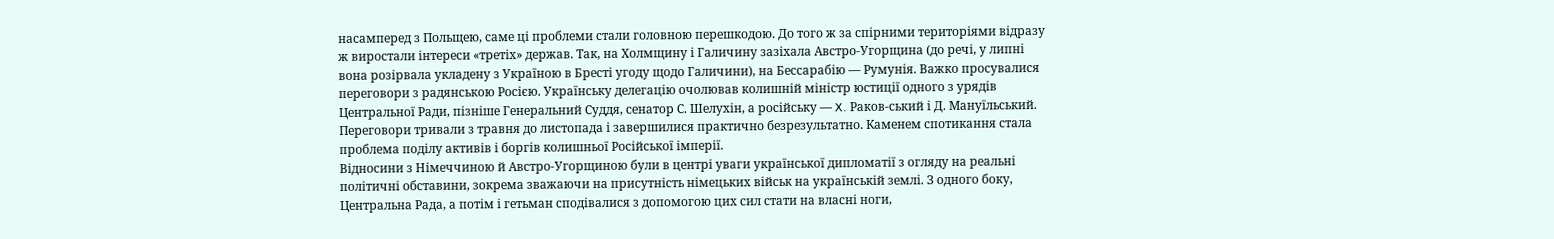насамперед з Польщею, саме ці проблеми стали головною перешкодою. До того ж за спірними територіями відразу ж виростали інтереси «третіх» держав. Так, на Холмщину і Галичину зазіхала Австро-Угорщина (до речі, у липні вона розірвала укладену з Україною в Бресті угоду щодо Галичини), на Бессарабію — Румунія. Важко просувалися переговори з радянською Росією. Українську делегацію очолював колишній міністр юстиції одного з урядів Центральної Ради, пізніше Генеральний Суддя, сенатор С. Шелухін, а російську — X. Раков-ський і Д. Мануїльський. Переговори тривали з травня до листопада і завершилися практично безрезультатно. Каменем спотикання стала проблема поділу активів і боргів колишньої Російської імперії.
Відносини з Німеччиною й Австро-Угорщиною були в центрі уваги української дипломатії з огляду на реальні політичні обставини, зокрема зважаючи на присутність німецьких військ на українській землі. З одного боку, Центральна Рада, а потім і гетьман сподівалися з допомогою цих сил стати на власні ноги,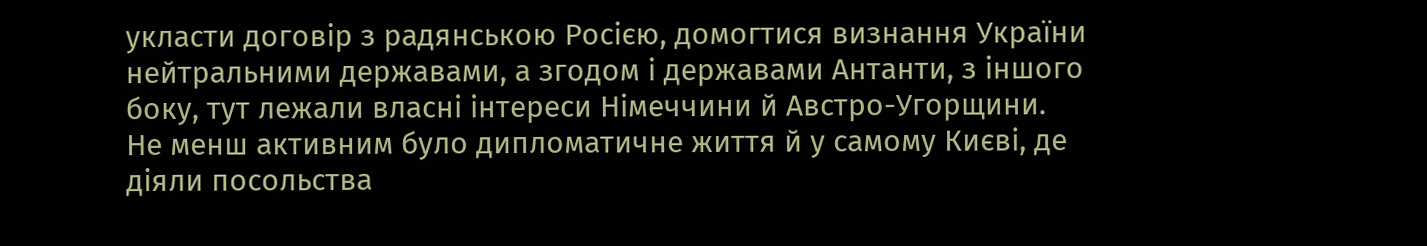укласти договір з радянською Росією, домогтися визнання України нейтральними державами, а згодом і державами Антанти, з іншого боку, тут лежали власні інтереси Німеччини й Австро-Угорщини.
Не менш активним було дипломатичне життя й у самому Києві, де діяли посольства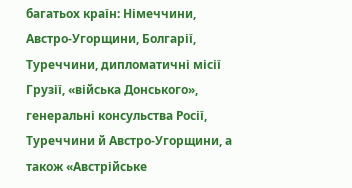багатьох країн: Німеччини, Австро-Угорщини, Болгарії, Туреччини, дипломатичні місії Грузії, «війська Донського», генеральні консульства Росії, Туреччини й Австро-Угорщини, а також «Австрійське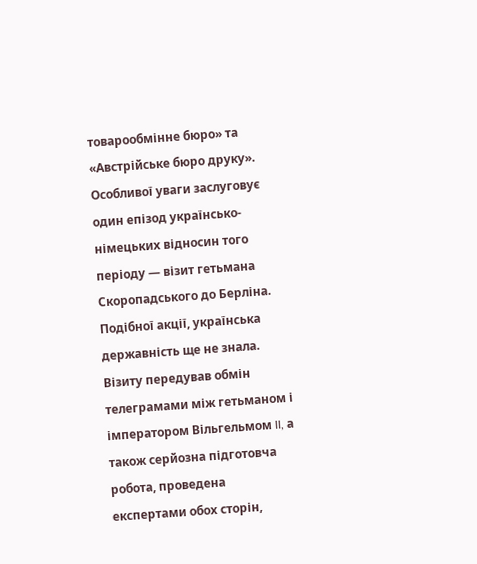товарообмінне бюро» та «Австрійське бюро друку».
Особливої уваги заслуговує один епізод українсько-німецьких відносин того періоду — візит гетьмана Скоропадського до Берліна. Подібної акції, українська державність ще не знала. Візиту передував обмін телеграмами між гетьманом і імператором Вільгельмом II, а також серйозна підготовча робота, проведена експертами обох сторін,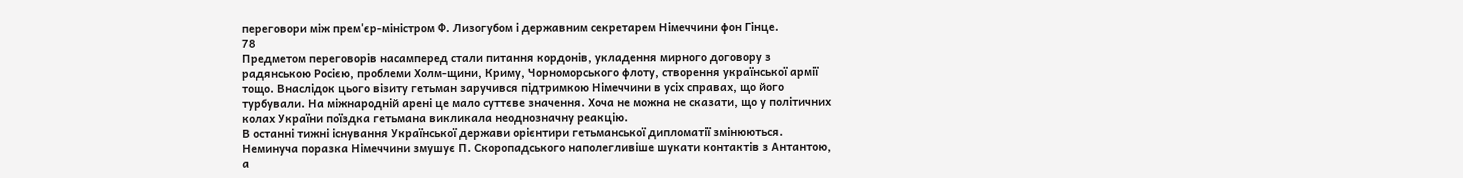переговори між прем'єр-міністром Ф. Лизогубом і державним секретарем Німеччини фон Гінце.
78
Предметом переговорів насамперед стали питання кордонів, укладення мирного договору з радянською Росією, проблеми Холм-щини, Криму, Чорноморського флоту, створення української армії тощо. Внаслідок цього візиту гетьман заручився підтримкою Німеччини в усіх справах, що його турбували. На міжнародній арені це мало суттєве значення. Хоча не можна не сказати, що у політичних колах України поїздка гетьмана викликала неоднозначну реакцію.
В останні тижні існування Української держави орієнтири гетьманської дипломатії змінюються. Неминуча поразка Німеччини змушує П. Скоропадського наполегливіше шукати контактів з Антантою, а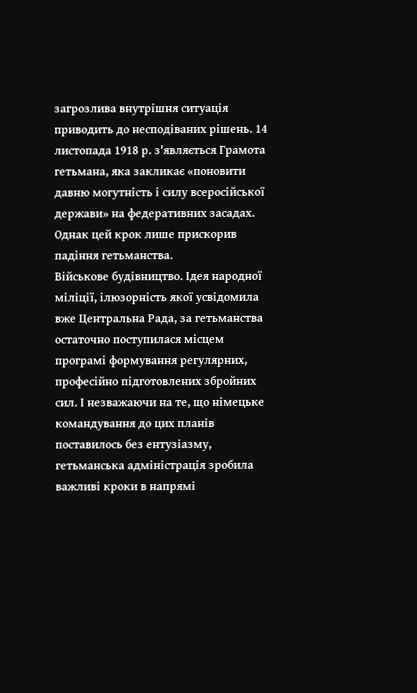загрозлива внутрішня ситуація приводить до несподіваних рішень. 14 листопада 1918 р. з'являється Грамота гетьмана, яка закликає «поновити давню могутність і силу всеросійської держави» на федеративних засадах. Однак цей крок лише прискорив падіння гетьманства.
Військове будівництво. Ідея народної міліції, ілюзорність якої усвідомила вже Центральна Рада, за гетьманства остаточно поступилася місцем програмі формування регулярних, професійно підготовлених збройних сил. І незважаючи на те, що німецьке командування до цих планів поставилось без ентузіазму, гетьманська адміністрація зробила важливі кроки в напрямі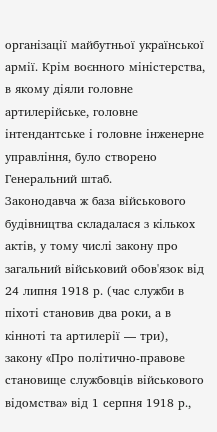організації майбутньої української армії. Крім воєнного міністерства, в якому діяли головне артилерійське, головне інтендантське і головне інженерне управління, було створено Генеральний штаб.
Законодавча ж база військового будівництва складалася з кількох актів, у тому числі закону про загальний військовий обов'язок від 24 липня 1918 р. (час служби в піхоті становив два роки, а в кінноті та артилерії — три), закону «Про політично-правове становище службовців військового відомства» від 1 серпня 1918 р.,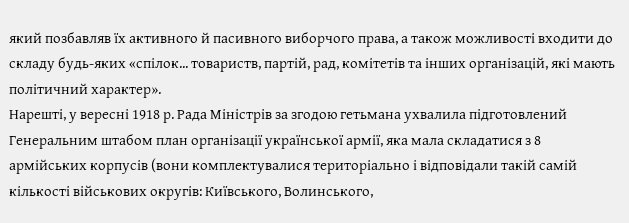який позбавляв їх активного й пасивного виборчого права, а також можливості входити до складу будь-яких «спілок... товариств, партій, рад, комітетів та інших організацій, які мають політичний характер».
Нарешті, у вересні 1918 р. Рада Міністрів за згодою гетьмана ухвалила підготовлений Генеральним штабом план організації української армії, яка мала складатися з 8 армійських корпусів (вони комплектувалися територіально і відповідали такій самій кількості військових округів: Київського, Волинського,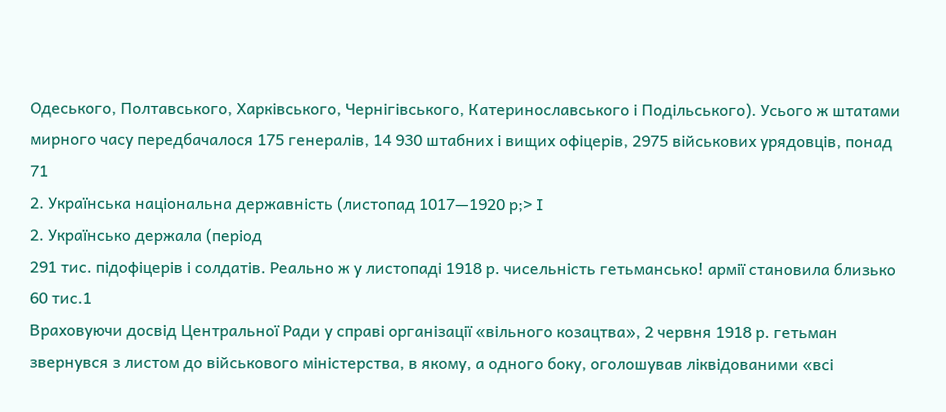Одеського, Полтавського, Харківського, Чернігівського, Катеринославського і Подільського). Усього ж штатами мирного часу передбачалося 175 генералів, 14 930 штабних і вищих офіцерів, 2975 військових урядовців, понад
71
2. Українська національна державність (листопад 1017—1920 р;> І
2. Українсько держала (період
291 тис. підофіцерів і солдатів. Реально ж у листопаді 1918 р. чисельність гетьмансько! армії становила близько 60 тис.1
Враховуючи досвід Центральної Ради у справі організації «вільного козацтва», 2 червня 1918 р. гетьман звернувся з листом до військового міністерства, в якому, а одного боку, оголошував ліквідованими «всі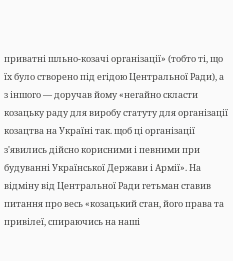приватні шльно-козачі організації» (тобто ті, що їх було створено під егідою Центральної Ради), а з іншого — доручав йому «негайно скласти козацьку раду для виробу статуту для організації козацтва на Україні так. щоб ці організації з'явились дійсно корисними і певними при будуванні Української Держави і Армії». На відміну від Центральної Ради гетьман ставив питання про весь «козацький стан, його права та привілеї, спираючись на наші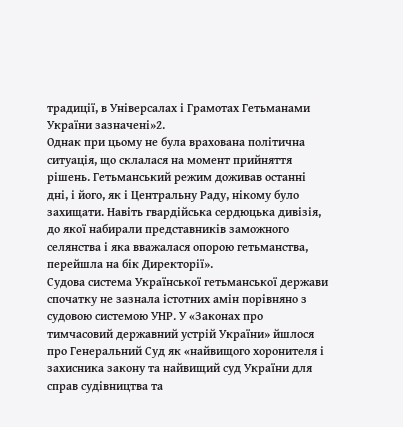традиції, в Універсалах і Грамотах Гетьманами України зазначені»2.
Однак при цьому не була врахована політична ситуація, що склалася на момент прийняття рішень. Гетьманський режим доживав останні дні, і його, як і Центральну Раду, нікому було захищати. Навіть гвардійська сердюцька дивізія, до якої набирали представників заможного селянства і яка вважалася опорою гетьманства, перейшла на бік Директорії».
Судова система Української гетьманської держави спочатку не зазнала істотних амін порівняно з судовою системою УНР. У «Законах про тимчасовий державний устрій України» йшлося про Генеральний Суд як «найвищого хоронителя і захисника закону та найвищий суд України для справ судівництва та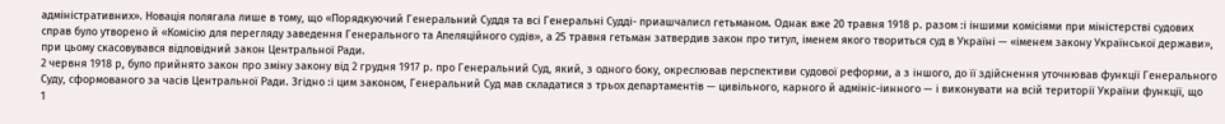адміністративних». Новація полягала лише в тому, що «Порядкуючий Генеральний Суддя та всі Генеральні Судді- приашчалисл гетьманом. Однак вже 20 травня 1918 р. разом :і іншими комісіями при міністерстві судових справ було утворено й «Комісію для перегляду заведення Генерального та Апеляційного судів», а 25 травня гетьман затвердив закон про титул, іменем якого твориться суд в Україні — «іменем закону Української держави», при цьому скасовувався відповідний закон Центральної Ради.
2 червня 1918 р, було прийнято закон про зміну закону від 2 грудня 1917 р. про Генеральний Суд, який, з одного боку, окреслював перспективи судової реформи, а з іншого, до її здійснення уточнював функції Генерального Суду, сформованого за часів Центральної Ради. Згідно :і цим законом, Генеральний Суд мав складатися з трьох департаментів — цивільного, карного й адмініс-іинного — і виконувати на всій території України функції, що
1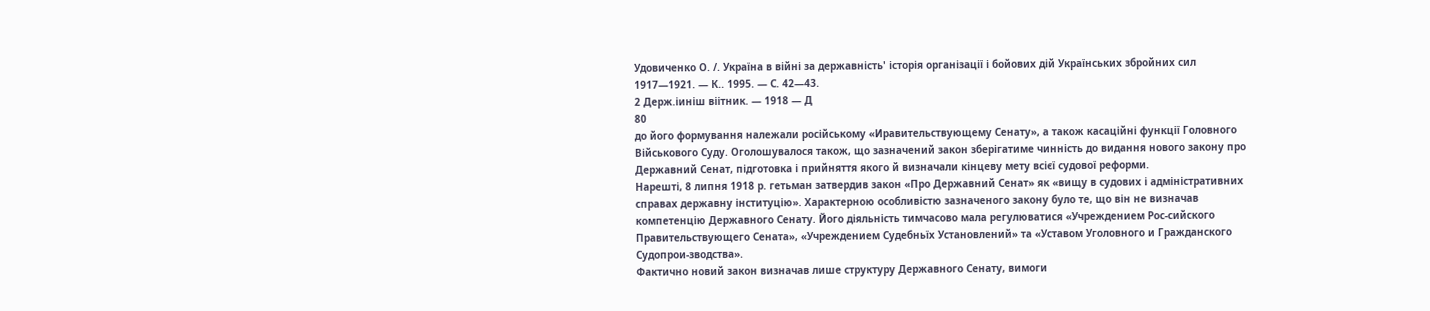Удовиченко О. /. Україна в війні за державність' історія організації і бойових дій Українських збройних сил 1917—1921. — К.. 1995. — С. 42—43.
2 Держ.іиніш віітник. — 1918 — Д
80
до його формування належали російському «Иравительствующему Сенату», а також касаційні функції Головного Військового Суду. Оголошувалося також, що зазначений закон зберігатиме чинність до видання нового закону про Державний Сенат, підготовка і прийняття якого й визначали кінцеву мету всієї судової реформи.
Нарешті, 8 липня 1918 р. гетьман затвердив закон «Про Державний Сенат» як «вищу в судових і адміністративних справах державну інституцію». Характерною особливістю зазначеного закону було те, що він не визначав компетенцію Державного Сенату. Його діяльність тимчасово мала регулюватися «Учреждением Рос-сийского Правительствующего Сената», «Учреждением Судебньїх Установлений» та «Уставом Уголовного и Гражданского Судопрои-зводства».
Фактично новий закон визначав лише структуру Державного Сенату, вимоги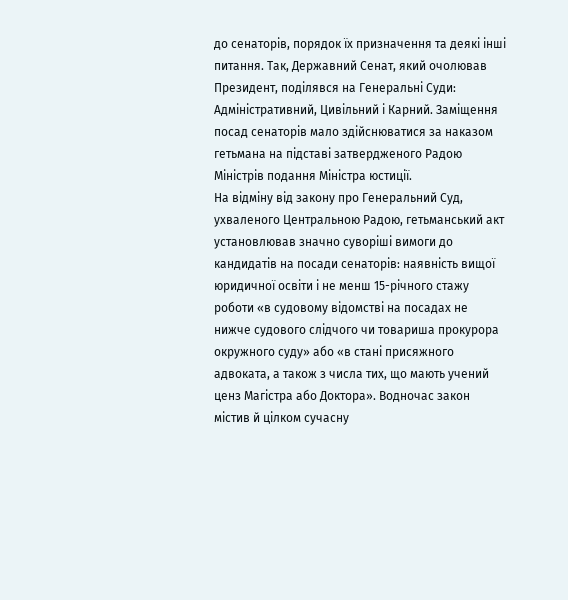до сенаторів, порядок їх призначення та деякі інші питання. Так, Державний Сенат, який очолював Президент, поділявся на Генеральні Суди: Адміністративний, Цивільний і Карний. Заміщення посад сенаторів мало здійснюватися за наказом гетьмана на підставі затвердженого Радою Міністрів подання Міністра юстиції.
На відміну від закону про Генеральний Суд, ухваленого Центральною Радою, гетьманський акт установлював значно суворіші вимоги до кандидатів на посади сенаторів: наявність вищої юридичної освіти і не менш 15-річного стажу роботи «в судовому відомстві на посадах не нижче судового слідчого чи товариша прокурора окружного суду» або «в стані присяжного адвоката, а також з числа тих, що мають учений ценз Магістра або Доктора». Водночас закон містив й цілком сучасну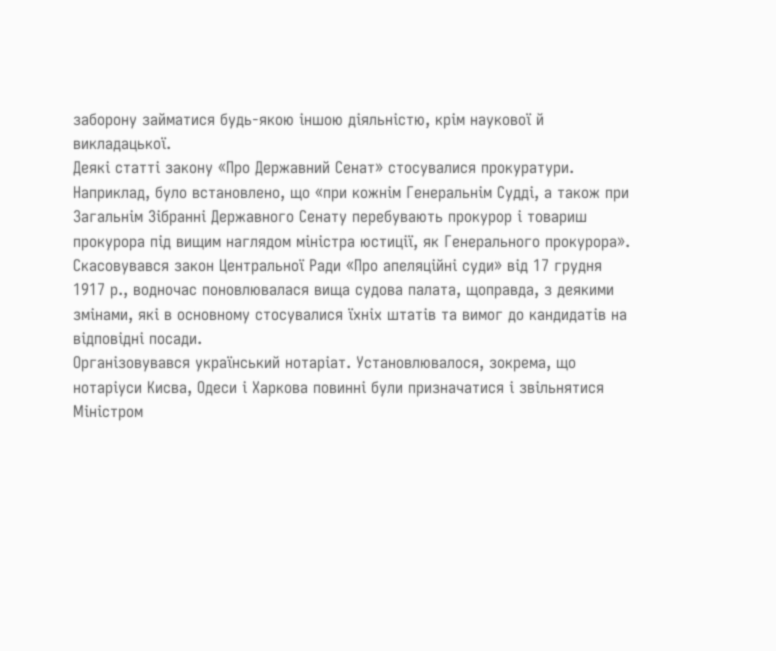заборону займатися будь-якою іншою діяльністю, крім наукової й викладацької.
Деякі статті закону «Про Державний Сенат» стосувалися прокуратури. Наприклад, було встановлено, що «при кожнім Генеральнім Судді, а також при Загальнім Зібранні Державного Сенату перебувають прокурор і товариш прокурора під вищим наглядом міністра юстиції, як Генерального прокурора».
Скасовувався закон Центральної Ради «Про апеляційні суди» від 17 грудня 1917 р., водночас поновлювалася вища судова палата, щоправда, з деякими змінами, які в основному стосувалися їхніх штатів та вимог до кандидатів на відповідні посади.
Організовувався український нотаріат. Установлювалося, зокрема, що нотаріуси Кисва, Одеси і Харкова повинні були призначатися і звільнятися Міністром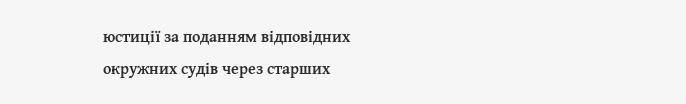юстиції за поданням відповідних окружних судів через старших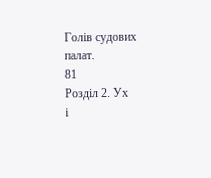Голів судових палат.
81
Розділ 2. Ух
і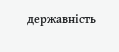державність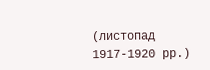(листопад 1917-1920 рр.)